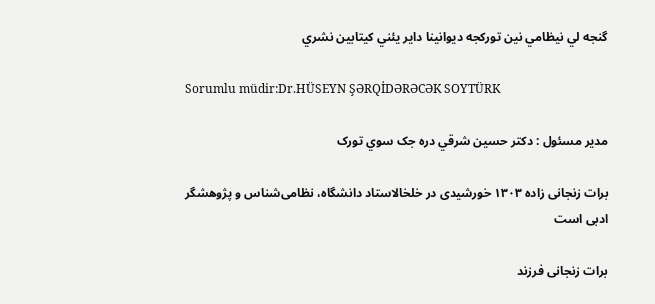گنجه لي نيظامي نين تورکجه ديوانينا داير يئني کيتابين نشري

Sorumlu müdir:Dr.HÜSEYN ŞƏRQİDƏRƏCƏK SOYTÜRK

مدیر مسئول : دکتر حسين شرقي دره جک سوي تورک

برات زنجانی زاده ۱۳۰۳ خورشیدی در خلخالاستاد دانشگاه، نظامی‌شناس و پژوهشگر ادبی است

برات زنجانی فرزند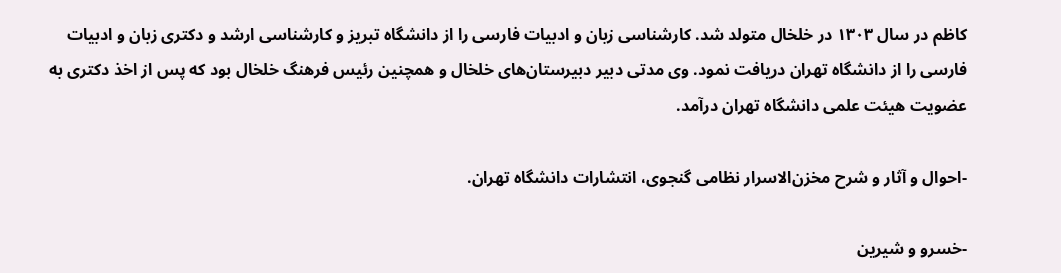کاظم در سال ۱۳۰۳ در خلخال متولد شد. کارشناسی زبان و ادبیات فارسی را از دانشگاه تبریز و کارشناسی ارشد و دکتری زبان و ادبیات فارسی را از دانشگاه تهران دریافت نمود. وی مدتی دبیر دبیرستان‌های خلخال و همچنین رئیس فرهنگ خلخال بود که پس از اخذ دکتری به عضویت هیئت علمی دانشگاه تهران درآمد.

-احوال و آثار و شرح مخزن‌الاسرار نظامی گنجوی، انتشارات دانشگاه تهران.

-خسرو و شیرین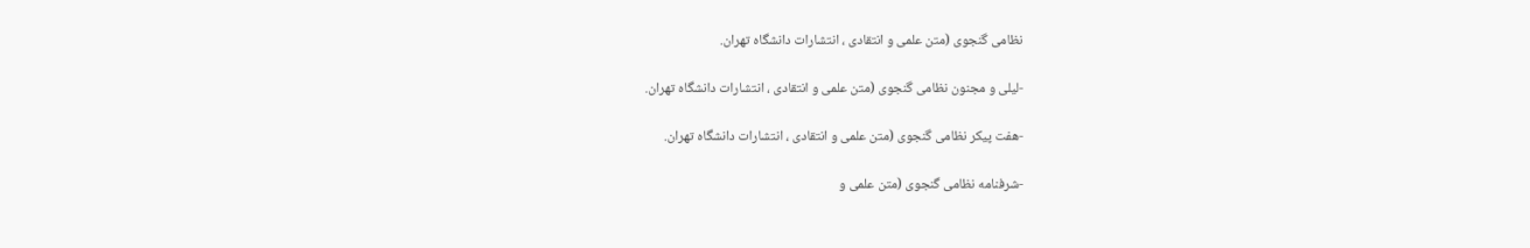نظامی گنجوی (متن علمی و انتقادی ، انتشارات دانشگاه تهران.

-لیلی و مجنون نظامی گنجوی (متن علمی و انتقادی ، انتشارات دانشگاه تهران.

-هفت پیکر نظامی گنجوی (متن علمی و انتقادی ، انتشارات دانشگاه تهران.

-شرفنامه نظامی گنجوی (متن علمی و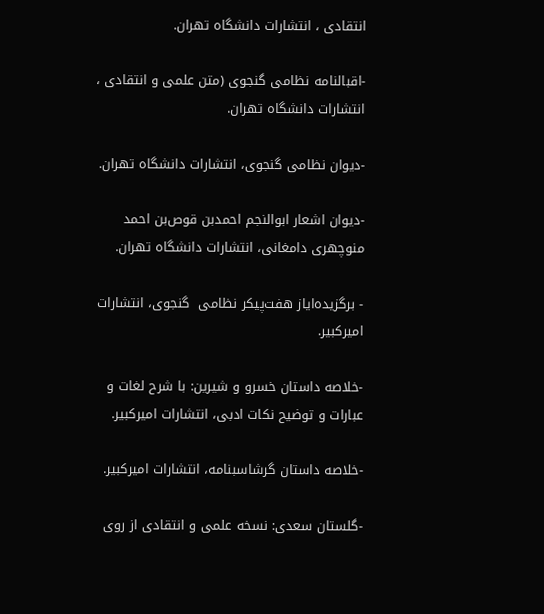انتقادی ، انتشارات دانشگاه تهران.

-اقبالنامه نظامی گنجوی (متن علمی و انتقادی ، انتشارات دانشگاه تهران.

-دیوان نظامی گنجوی، انتشارات دانشگاه تهران.

-دیوان اشعار ابوالنجم احمدبن قوص‌بن احمد منوچهری دامغانی، انتشارات دانشگاه تهران.

- برگزیده‌ایاز هفت‌پیکر نظامی  گنجوی، انتشارات امیرکبیر.

-خلاصه داستان خسرو و شیرین: با شرح لغات و عبارات و توضیح نکات ادبی، انتشارات امیرکبیر.

-خلاصه داستان گرشاسبنامه، انتشارات امیرکبیر.

-گلستان سعدی: نسخه علمی و انتقادی از روی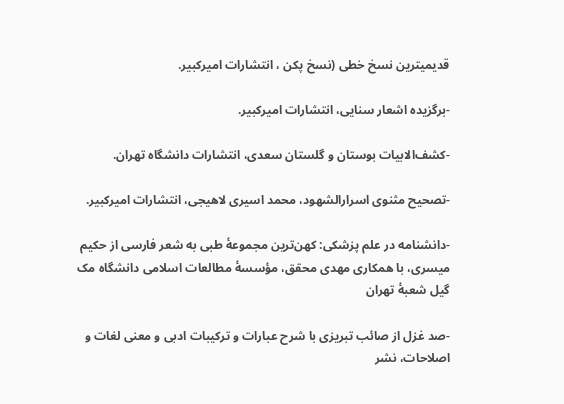قدیمیترین نسخ خطی (نسخ پکن ، انتشارات امیرکبیر.

-برگزیده اشعار سنایی، انتشارات امیرکبیر.

-کشف‌الابیات بوستان و گلستان سعدی، انتشارات دانشگاه تهران.

-تصحیح مثنوی اسرارالشهود، محمد اسیری لاهیجی، انتشارات امیرکبیر.

-دانشنامه در علم پزشکی: کهن‌ترین مجموعۀ طبی به شعر فارسی از حکیم میسری، با همکاری مهدی محقق، مؤسسۀ مطالعات اسلامی دانشگاه مک گیل شعبۀ تهران

-صد غزل از صائب تبریزی با شرح عبارات و ترکیبات ادبی و معنی لغات و اصلاحات، نشر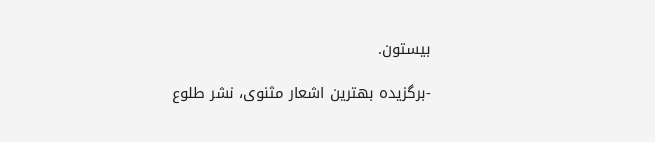بیستون.

-برگزیده بهترین اشعار مثنوی، نشر طلوع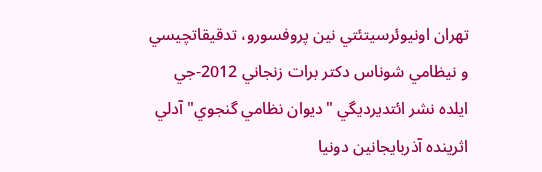تهران اونيوئرسيتئتي نين پروفسورو، تدقيقاتچيسي و نيظامي شوناس دکتر برات زنجاني 2012-جي ايلده نشر ائتديرديگي "ديوان نظامي گنجوي" آدلي اثرينده آذربايجانين دونيا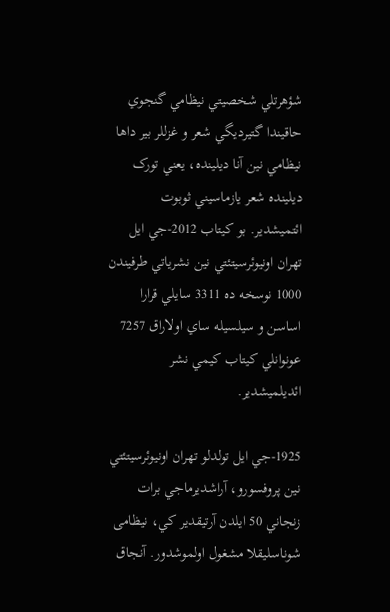شؤهرتلي شخصيتي نيظامي گنجوي حاقيندا گتيرديگي شعر و غزللر بير داها نيظامي نين آنا ديلينده، يعني تورک ديلينده شعر يازماسيني ثوبوت ائتميشدير. بو کيتاب 2012-جي ايل تهران اونيوئرسيتئتي نين نشرياتي طرفيندن 1000 نوسخه ده 3311 سايلي قرارا اساسن و سيلسيله ساي اولاراق 7257 عونوانلي کيتاب کيمي نشر ائديلميشدير.

1925-جي ايل تولدلو تهران اونيوئرسيتئتي نين پروفسورو، آراشديرماجي برات زنجاني 50 ايلدن آرتيقدير کي، نيظامی شوناسليقلا مشغول اولموشدور. آنجاق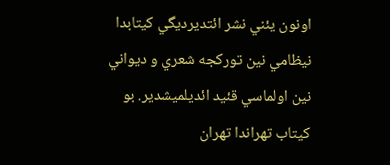اونون يئني نشر ائتديرديگي کيتابدا نيظامي نين تورکجه شعري و ديواني نين اولماسي قئيد ائديلميشدير. بو کيتاب تهراندا تهران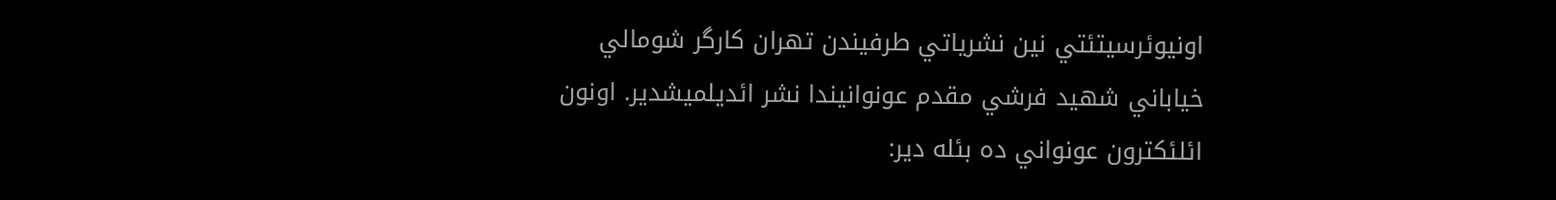اونيوئرسيتئتي نين نشرياتي طرفيندن تهران کارگر شومالي خياباني شهيد فرشي مقدم عونوانيندا نشر ائديلميشدير. اونون ائلئکترون عونواني ده بئله دير: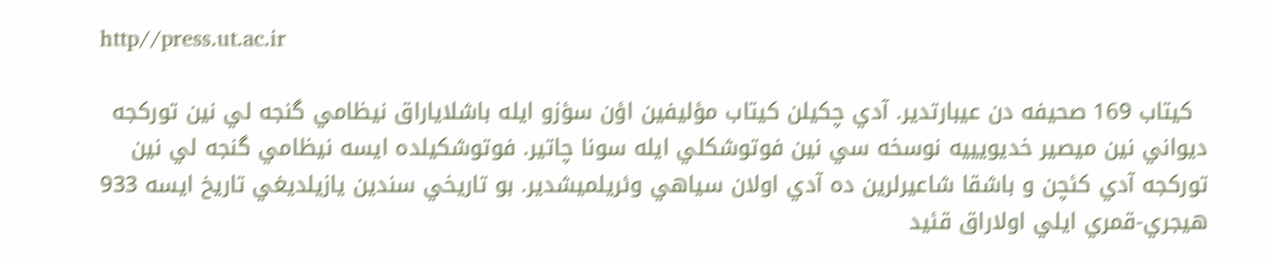http//press.ut.ac.ir

  کيتاب 169 صحيفه دن عيبارتدير. آدي چکيلن کيتاب مؤليفين اؤن سؤزو ايله باشلاياراق نيظامي گنجه لي نين تورکجه ديواني نين ميصير خديويييه نوسخه سي نين فوتوشکلي ايله سونا چاتير. فوتوشکيلده ايسه نيظامي گنجه لي نين تورکجه آدي کئچن و باشقا شاعيرلرين ده آدي اولان سياهي وئريلميشدير. بو تاريخي سندين يازيلديغي تاريخ ايسه 933 هيجري-قمري ايلي اولاراق قئيد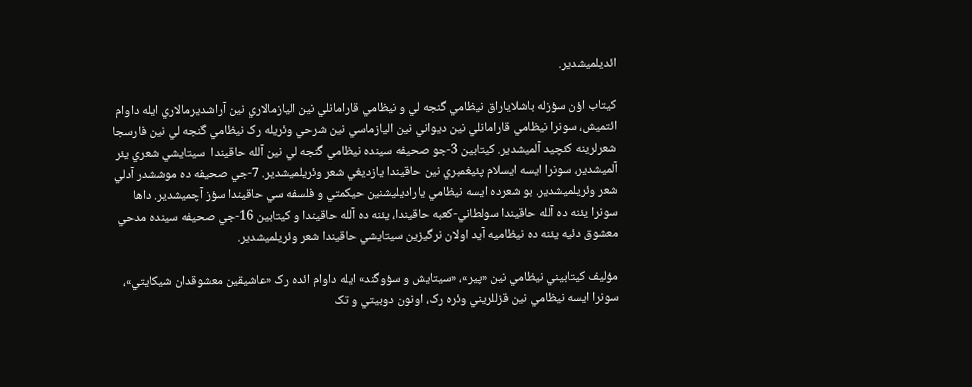ائديلميشدير.

کيتاب اؤن سؤزله باشلاياراق نيظامي گنجه لي و نيظامي قارامانلي نين اليازمالاري نين آراشديرمالاري ايله داوام ائتميش، سونرا نيظامي قارامانلي نين ديواني نين اليازماسي نين شرحي وئريله رک نيظامي گنجه لي نين فارسجا شعرلرينه کئچيد آلميشدير. کيتابين 3-جو صحيفه سينده نيظامي گنجه لي نين آلله حاقيندا  سيتايشي شعري يئر آلميشدير، سونرا ايسه ايسلام پئيغمبري نين حاقيندا يازديغي شعر وئريلميشدير. 7-جي صحيفه ده موششدر آدلي شعر وئريلميشدير. بو شعرده ايسه نيظامي ياراديليشنين حيکمتي و فلسفه سي حاقيندا سؤز آچميشدير. داها سونرا يئنه ده آلله حاقيندا سولطاني-کعبه حاقيندا، يئنه ده آلله حاقيندا و کيتابين 16-جي صحيفه سينده مدحي معشوق دئيه يئنه ده نيظاميه آيد اولان نرگيزين سيتايشي حاقيندا شعر وئريلميشدير.

مؤليف کيتابيني نيظامي نين «پير»، «سيتايش و سؤوگند» ايله داوام ائده رک «عاشيقين معشوقدان شيکايتي»، سونرا ايسه نيظامي نين قزللريني وئره رک، اونون دوبيتي و تک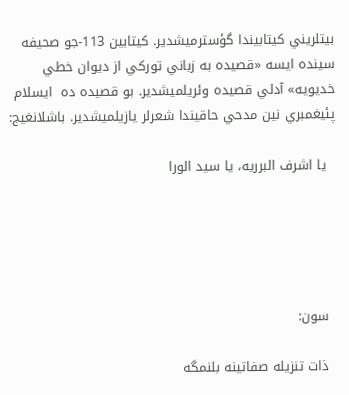بيتلريني کيتابيندا گؤسترميشدير. کيتابين 113-جو صحيفه سينده ايسه «قصيده به زباني تورکي از ديوان خطي خديويه» آدلي قصيده وئريلميشدير. بو قصيده ده  ايسلام پئيغمبري نين مدحي حاقيندا شعرلر يازيلميشدير. باشلانغيج:

  يا اشرف البرريه، يا سيد الورا





  سون:

  ذات تنزيله صفاتينه بلنمگه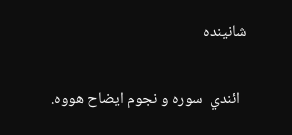شانينده

  ائندي  سوره و نجوم ايضاح هووه.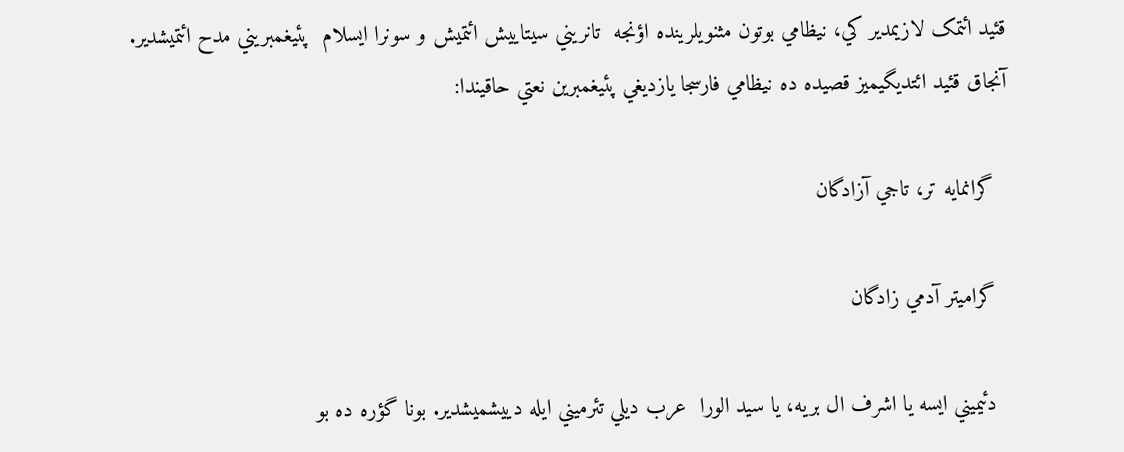قئيد ائتمک لازيمدير کي، نيظامي بوتون مثنويلرينده اؤنجه  تانريني سيتاييش ائتميش و سونرا ايسلام  پئيغمبريني مدح ائتميشدير. آنجاق قئيد ائتديگيميز قصيده ده نيظامي فارسجا يازديغي پئيغمبرين نعتي حاقيندا:

  گرانمايه تر، تاجي آزادگان

  گراميتر آدمي زادگان

  دئيميني ايسه يا اشرف ال بريه، يا سيد الورا  عرب ديلي تئرميني ايله دييشميشدير. بونا گؤره ده بو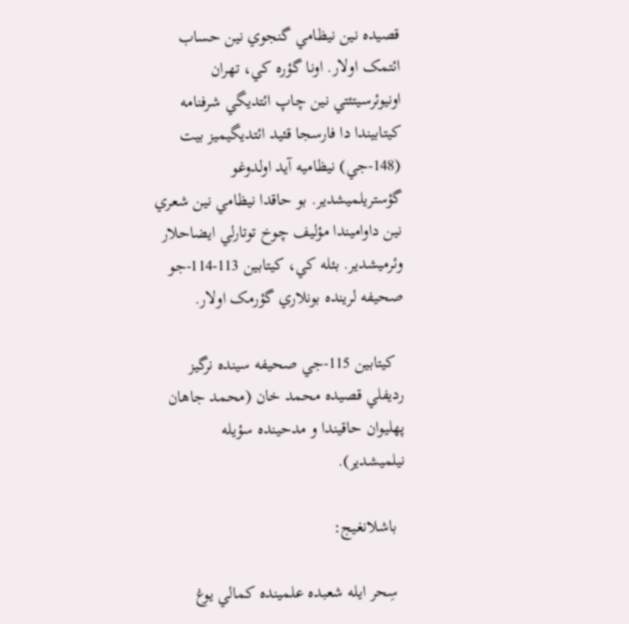قصيده نين نيظامي گنجوي نين حساب ائتمک اولار. اونا گؤره کي، تهران اونيوئرسيتئتي نين چاپ ائتديگي شرفنامه کيتابيندا دا فارسجا قئيد ائتديگيميز بيت (148-جي) نيظاميه آيد اولدوغو گؤستريلميشدير. بو حاقدا نيظامي نين شعري نين داواميندا مؤليف چوخ توتارلي ايضاحلار وئرميشدير. بئله کي، کيتابين 113-114-جو صحيفه لرينده بونلاري گؤرمک اولار.

  کيتابين 115-جي صحيفه سينده نرگيز رديفلي قصيده محمد خان (محمد جاهان پهليوان حاقيندا و مدحينده سؤيله نيلميشدير).

  باشلانغيج:

  سِحر ايله شعبده علمينده کمالي يوغ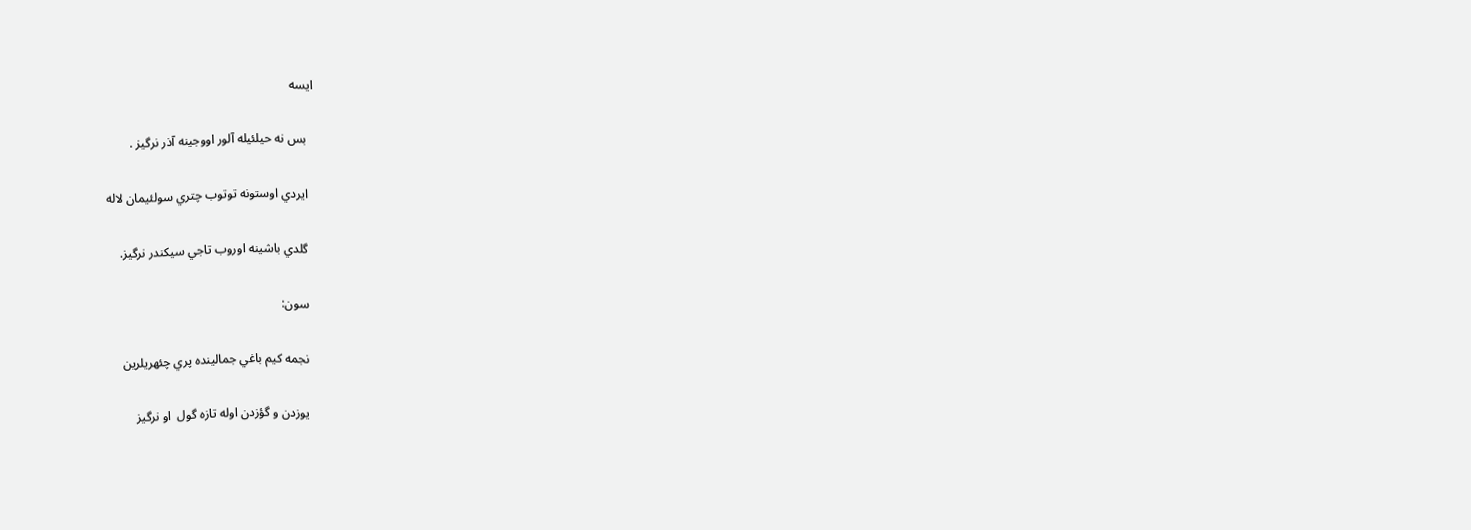ايسه

  بس نه حيلئيله آلور اووجينه آذر نرگيز .

  ايردي اوستونه توتوب چتري سولئيمان لاله

  گلدي باشينه اوروب تاجي سيکندر نرگيز.

  سون:

  نجمه کيم باغي جمالينده پري چئهريلرين

  يوزدن و گؤزدن اوله تازه گول  او نرگيز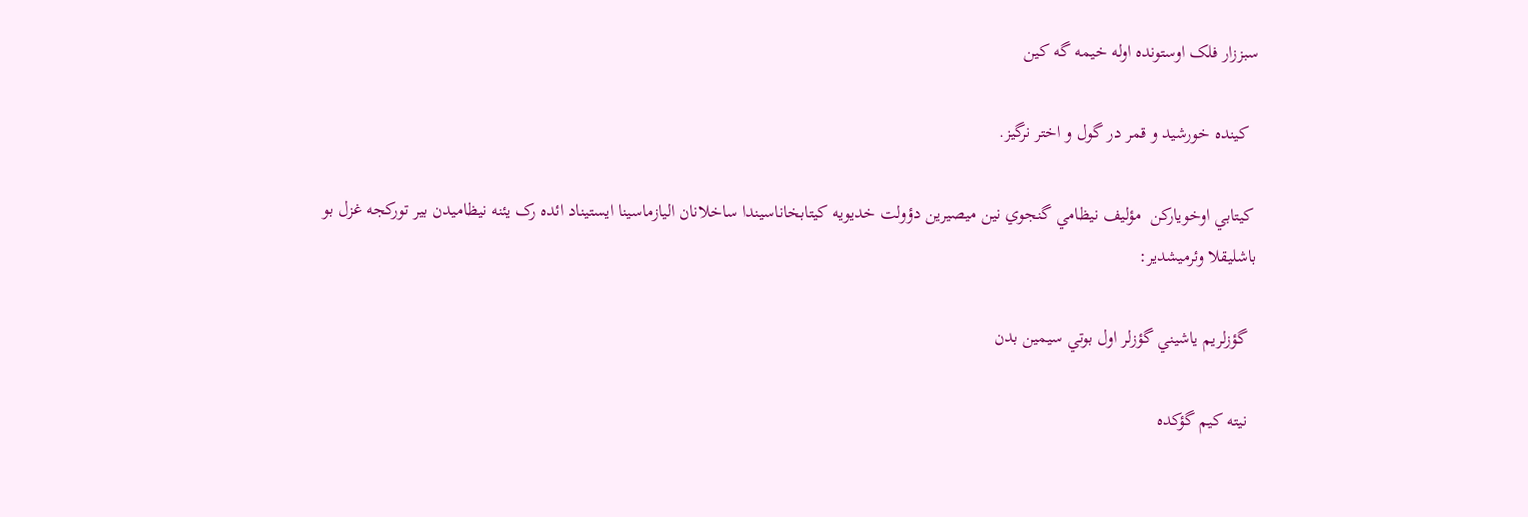سبززار فلک اوستونده اوله خيمه گه کین

  کینده خورشيد و قمر در گول و اختر نرگيز.

 کيتابي اوخويارکن  مؤليف نيظامي گنجوي نين ميصيرين دؤولت خديويه کيتابخاناسيندا ساخلانان اليازماسينا ايستيناد ائده رک يئنه نيظاميدن بير تورکجه غزل بو باشليقلا وئرميشدير:

  گؤزلريم ياشيني گؤزلر اول بوتي سيمين بدن

  نيته کيم گؤکده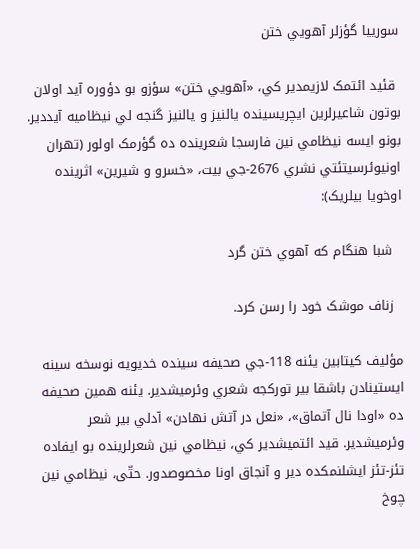سورييا گؤزلر آهويي ختن

 قئيد ائتمک لازيمدير کي، «آهويي ختن» سؤزو بو دؤوره آيد اولان بوتون شاعيرلرين ايچريسينده يالنيز و يالنيز گنجه لي نيظاميه آيددير. بونو ايسه نيظامي نين فارسجا شعرينده ده گؤرمک اولور (تهران اونيوئرسيتئتي نشري 2676-جي بيت، «خسرو و شيرين» اثرينده اوخويا بيلريک):

  شبا هنگام که آهوي ختن گرد

  زناف موشک خود را رسن کرد.

مؤليف کيتابين يئنه 118-جي صحيفه سينده خديويه نوسخه سينه ايستينادن باشقا بير تورکجه شعري وئرميشدير. يئنه همين صحيفه ده «اودا نال آتماق»، «نعل در آتش نهادن» آدلي بير شعر وئرميشدير. قيد ائتميشدير کي، نيظامي نين شعرلرينده بو ايفاده تئز-تئز ايشلنمکده دير و آنجاق اونا مخصوصدور. حتّی، نيظامي نين چوخ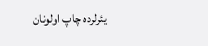يئرلرده چاپ اولونان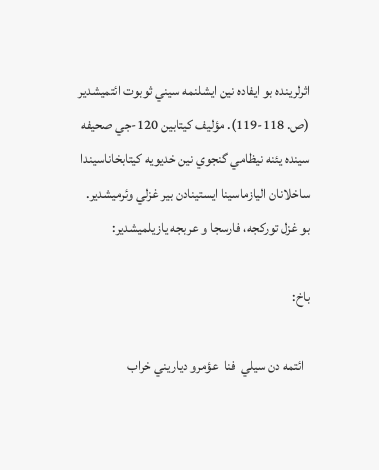اثرلرينده بو ايفاده نين ايشلنمه سيني ثوبوت ائتميشدير (ص. 118-119). مؤليف کيتابين 120-جي صحيفه سينده يئنه نيظامي گنجوي نين خديويه کيتابخاناسيندا ساخلانان اليازماسينا ايستينادن بير غزلي وئرميشدير. بو غزل تورکجه، فارسجا و عربجه يازيلميشدير:

باخ:

  ائتمه دن سيلي  فنا  عؤمرو دياريني خراب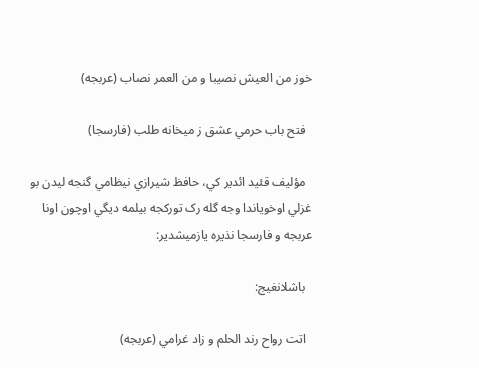خوز من العيش نصيبا و من العمر نصاب (عربجه)

  فتح باب حرمي عشق ز ميخانه طلب (فارسجا)

  مؤليف قئيد ائدير کي، حافظ شيرازي نيظامي گنجه ليدن بو غزلي اوخوياندا وجه گله رک تورکجه بيلمه ديگي اوچون اونا عربجه و فارسجا نذيره يازميشدير:

  باشلانغيج:

  اتت رواح رند الحلم و زاد غرامي (عربجه)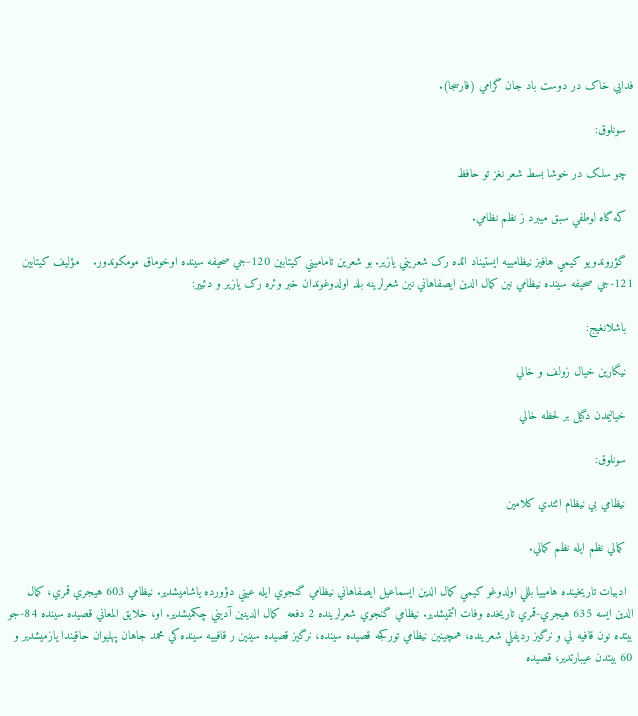فدايي خاک در دوست باد جان گرامي (فارسجا).

  سونلوق:

  چو سلک در خوشا بسط شعر نغز تو حافظ

  که گاه لوطفي سبق ميبرد ز نظم نظامي.

  گؤروندويو کيمي هافيز نيظامييه ايستيناد ائده رک شعريني يازير. بو شعرين تاماميني کيتابين 120-جي صحيفه سينده اوخوماق مومکوندور.    مؤليف کيتابين 121-جي صحيفه سينده نيظامي نين کمال الدين ايصفاهاني نين شعرلرينه بلد اولدوغوندان خبر وئره رک يازير و دئيير:

  باشلانغيج:

  نيگارين خيال زولف و خالي

  خياليمدن دگيل بر لحظه خالي

  سونلوق:

  نيظامي بي نيظام ائتدي کلامين

  کمالي نظم ايله نظم کمالي.

  ادبيات تاريخينده هامييا بللي اولدوغو کيمي کمال الدين ايسماعيل ايصفاهاني نيظامي گنجوي ايله عيني دؤورده ياشاميشدير. نيظامي 603 هيجري قمري، کمال الدين ايسه 635 هيجري-قمري تاريخده وفات ائتميشدير. نيظامي گنجوي شعرلرينده 2 دفعه  کمال الدینين آديني چکميشدير. او، خلايق المعاني قصيده سينده 84-جو بيتده نون قافيه لي و نرگيز رديفلي شعرينده، همچينين نيظامي تورکجه قصيده سينده، نرگيز قصيده سينين ر قافييه سينده کي محمد جاهان پهليوان حاقيندا يازميشدير و 60 بيتدن عيبارتدير، قصيده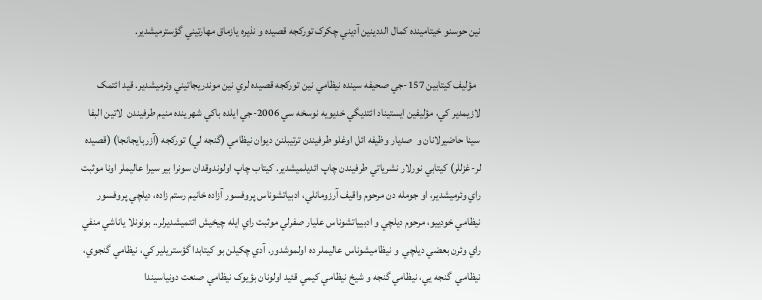نين حوسنو خيتامينده کمال الددينين آديني چکرک تورکجه قصيده و نذيره يازماق مهارتيني گؤسترميشدير.

  مؤليف کيتابين 157-جي صحيفه سينده نيظامي نين تورکجه قصيده لري نين موندريجاتيني وئرميشدير. قيد ائتمک لازيمدير کي، مؤليفين ايستيناد ائتديگي خديويه نوسخه سي 2006-جي ايلده باکي شهرينده منیم طرفيندن  لاتین البفا سینا حاضيرلانان و  صدیار وظیفه ائل اوغلو طرفيندن ترتيبلنن ديوان نيظامي (گنجه لي) تورکجه (آزربايجانجا) (قصيده لر-غزللر) کيتابي نورلار نشرياتي طرفيندن چاپ ائديلميشدير. کيتاب چاپ اولوندوقدان سونرا بير سيرا عاليملر اونا موثبت راي وئرميشدير، او جومله دن مرحوم واقيف آرزومانلي، ادبياتشوناس پروفسور آزاده خانيم رستم زاده، ديلچي پروفسور نيظامي خودييو، مرحوم ديلچي و ادبيياتشوناس عليار صفرلي موثبت راي ایله چیخیش ائتمیشدیرلر.. بونونلا ياناشي منفي راي وئرن بعضي ديلچي  و نيظاميشوناس عاليملر ده اولموشدور. آدي چکيلن بو کيتابدا گؤستريلير کي، نيظامي گنجوي، نيظامي  گنجه يي، نيظامي گنجه و شيخ نيظامي کيمي قئيد اولونان بؤيوک نيظامي صنعت دونياسيندا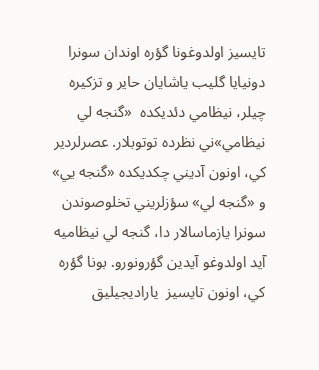تايسيز اولدوغونا گؤره اوندان سونرا دونيايا گليب ياشايان حاير و تزکيره چيلر، نيظامي دئديکده  «گنجه لي نيظامي»ني نظرده توتوبلار. عصرلردير کي، اونون آديني چکديکده «گنجه يي» و «گنجه لي» سؤزلريني تخلوصوندن سونرا يازماسالار دا، گنجه لي نيظاميه آيد اولدوغو آيدين گؤرونورو. بونا گؤره کي، اونون تايسيز  ياراديجيليق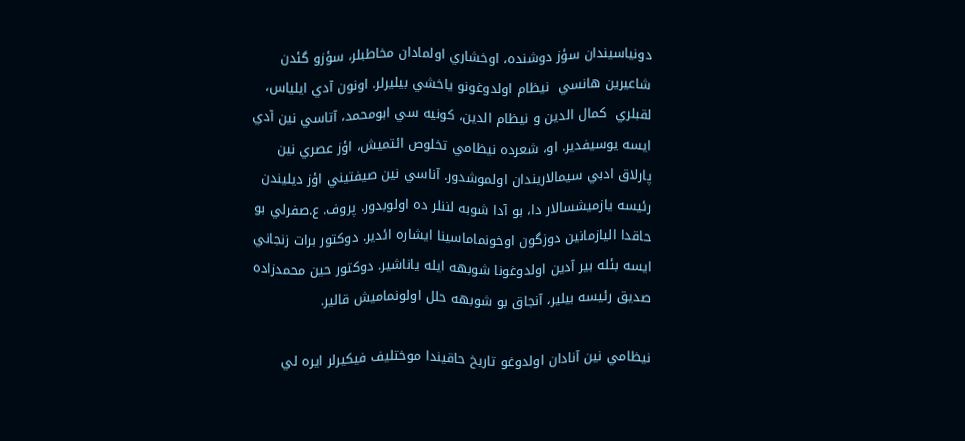دونياسيندان سؤز دوشنده، اوخشاري اولمادان مخاطبلر، سؤزو گئدن شاعيرين هانسي  نيظام اولدوغونو ياخشي بيليرلر. اونون آدي ايلياس، لقبلري  کمال الدين و نيظام الدين، کونيه سي ابومحمد، آتاسي نين آدي ايسه يوسيفدير. او، شعرده نيظامي تخلوص ائتميش، اؤز عصري نين پارلاق ادبي سيمالاريندان اولموشدور. آناسي نين صيفتيني اؤز ديليندن رئيسه يازميشسالار دا، بو آدا شوبه لننلر ده اولوبدور. پروف. ع.صفرلي بو حاقدا اليازمانين دوزگون اوخونماماسينا ايشاره ائدير. دوکتور برات زنجاني ايسه بئله بير آدين اولدوغونا شوبهه ايله ياناشير. دوکتور حين محمدزاده صديق رئيسه بيلير، آنجاق بو شوبهه حلل اولونماميش قالير.

نيظامي نين آنادان اولدوغو تاريخ حاقيندا موختليف فيکيرلر ايره لي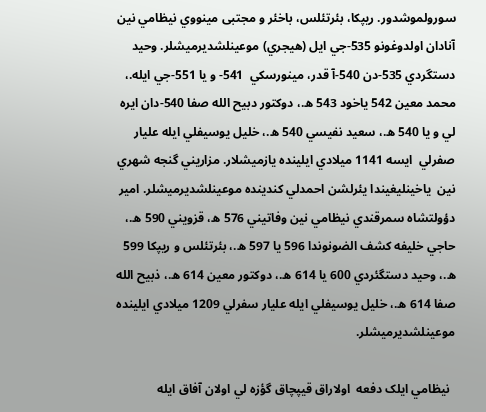سورولموشدور. ريپکا، بئرتئلس، باخئر و مجتبی مينووي نيظامي نين آنادان اولدوغونو 535-جي ايل (هيجري) موعينلشديرميشلر. وحيد دستگردي 535-دن 540-آ قدر، مينورسکي  541- و يا 551-جي ايله.، محمد معين 542 ياخود 543 ه.، دوکتور دبیح الله صفا 540-دان ايره لي و يا 540 ه.، سعيد نفيسي 540 ه.، خليل يوسيفلي ايله عليار صفرلي  ايسه 1141 ميلادي ايلينده يازميشلار. مزاريني گنجه شهري نين  ياخينليغيندا يئرلشن احمدلي کندينده موعينلشديرميشلر. امير دؤولتشاه سمرقندي نيظامي نين وفاتيني 576 ه، قزويني 590 ه.، حاجي خليفه کشف الضونوندا 596 يا 597 ه.، بئرتئلس و ريپکا 599 ه.، وحيد دستگئردي 600 يا 614 ه.، دوکتور معين 614 ه.، ذبیح الله صفا 614 ه.، خليل يوسيفلي ايله عليار سفرلي 1209 ميلادي ايلينده موعينلشديرميشلر.

  نيظامي ايلک دفعه  اولاراق قيپچاق گؤزه لي اولان آفاق ايله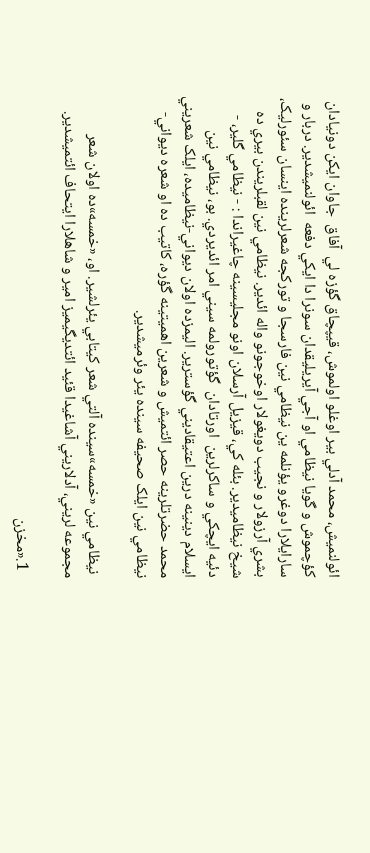ائولنميش، محمد آدلي بير اوغلو اولموش، قيپچاق گؤزه لي  آفاق  جاوان ايکن دونيادان کؤچموش و گويا نيظامي او آجي آيريليقدان سونرا دا ايکي دفعه  ائولنميشدير. دربار و سارايلارا دوغرو يؤنلمه ين نيظامي نين فارسجا و تورکجه شعرلرينده اينسان سئورليک، بشري آرزولار و نجيب دويغولار اوخوجونو واله ائدير. نيظامي نين لقبلريندن بيري ده شيخ نيظاميدير. بئله کي، قيزيل آرسلان اونو مجليسينه چاغيراندا : - نيظامي گلير، - دئيه ايچکي و ساکرلرين  اورتادان  گؤتورولمه سيني امر ائديردي. بو، نيظامي نين ايسلام دينينه درين اعتيقاديني گؤسترير. اليمزده اولان ديواني-نيظاميده، ايلک شعريني محمد حضرتلرينه حصر ائتميش و شعرين اهميتينه گؤره، کاتيب ده او شعره ديواني-نيظامي نين ايلک صحيفه سينده يئر وئرميشدير.

 نيظامي نين «خمسه»سينده آلتي شعر کيتابي يئرلشير. او، «خمسه»ده اولان شعر  مجموعه لريني، آدلاريني آشاغيدا قئيد ائتديگيميز امير و شاهلارا ايتحاف ائتميشدير.

  1.«مخزن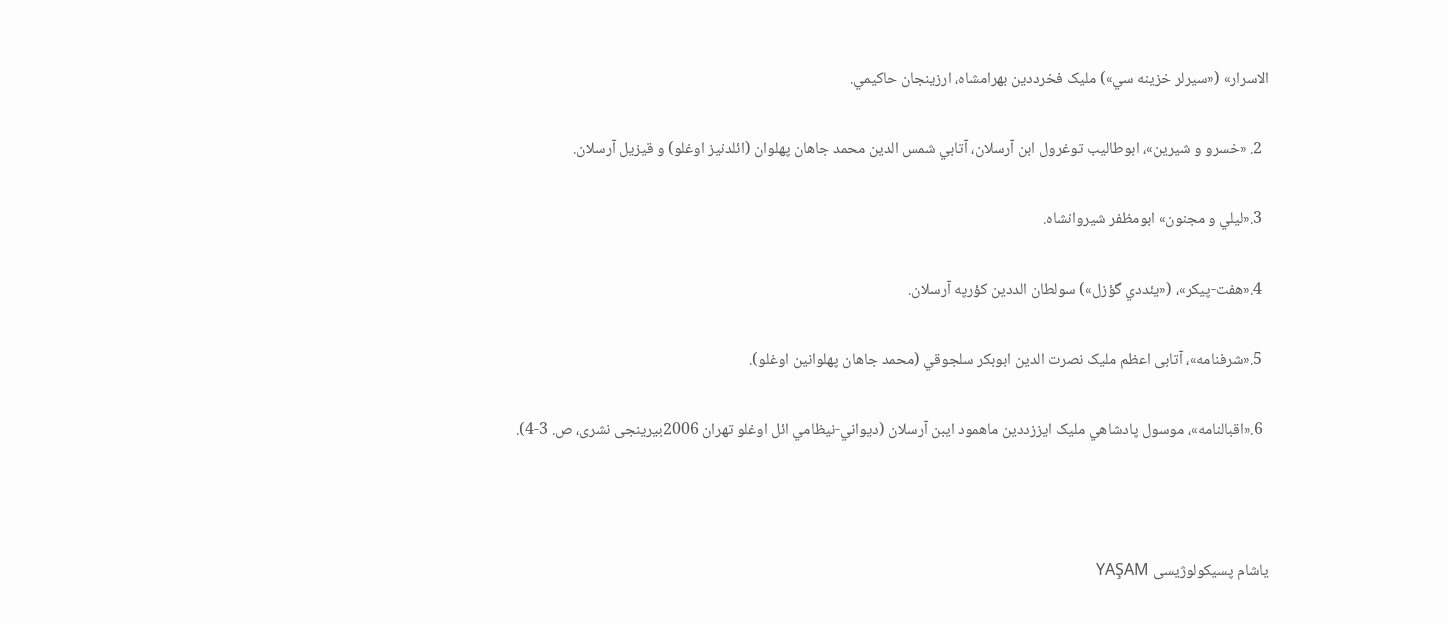الاسرار» («سيرلر خزينه سي») مليک فخرددين بهرامشاه، ارزينجان حاکيمي.

  2. «خسرو و شيرين»، ابوطاليب توغرول ابن آرسلان، آتابي شمس الدين محمد جاهان پهلوان (ائلدنيز اوغلو) و قيزيل آرسلان.

  3.«ليلي و مجنون» ابومظفر شيروانشاه.

  4.«هفت-پيکر»، («يئددي گؤزل») سولطان الددين کؤرپه آرسلان.

  5.«شرفنامه»، آتابی اعظم مليک نصرت الدين ابوبکر سلجوقي (محمد جاهان پهلوانين اوغلو).

  6.«اقبالنامه»، موسول پادشاهي مليک ايززددين ماهمود ايبن آرسلان (ديواني-نيظامي ائل اوغلو تهران 2006بیرینجی نشری، ص. 3-4).



یاشام پسیکولوژیسی YAŞAM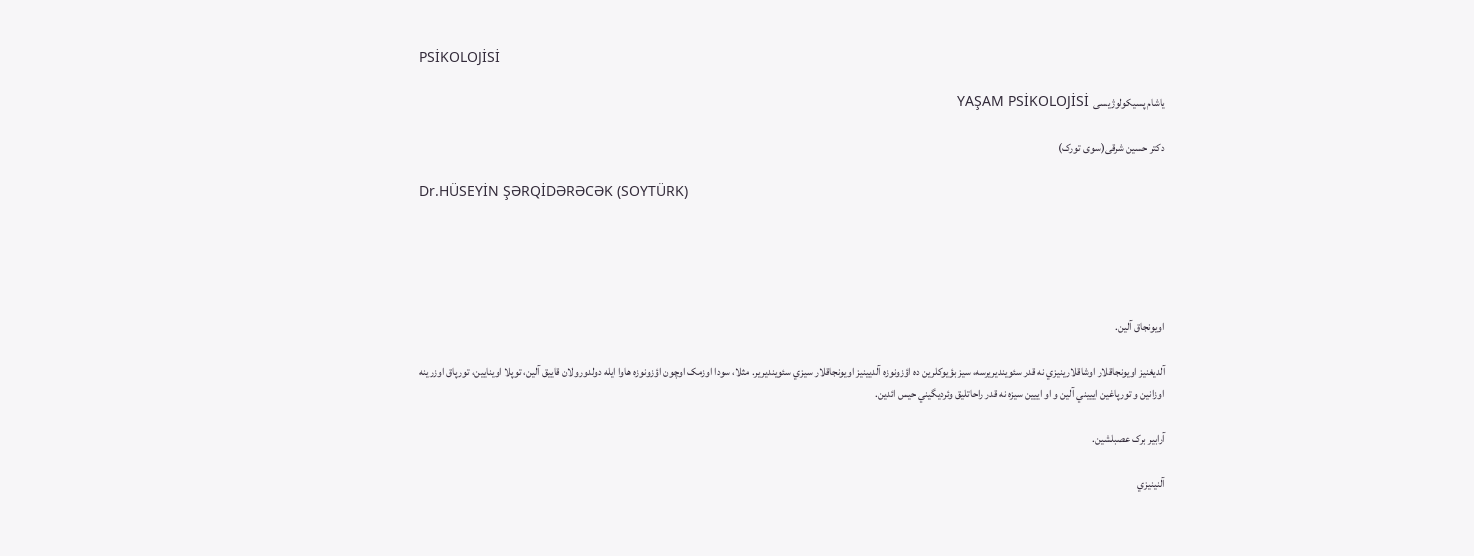PSİKOLOJİSİ

یاشام پسیکولوژیسی  YAŞAM PSİKOLOJİSİ

دکتر حسین شرقی(سوی تورک)

Dr.HÜSEYİN ŞƏRQİDƏRƏCƏK (SOYTÜRK)





اويونجاق آلين.

آلديغنيز اويونجاقلار اوشاقلارينيزي نه قدر سئوينديريرسه، سيز بؤيوکلرين ده اؤزونوزه آلديينيز اويونجاقلار سيزي سئوينديرير. مثلا، سودا اوزمک اوچون اؤزونوزه هاوا ايله دولدورولان قاييق آلين، توپلا اوينايين، تورپاق اوزرينه اوزانين و تورپاغين ايييني آلين و او اييين سيزه نه قدر راحاتليق وئرديگيني حيس ائدين.

آرابير برک عصبلشين.

آلنينيزي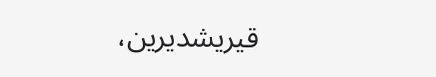قيريشديرين،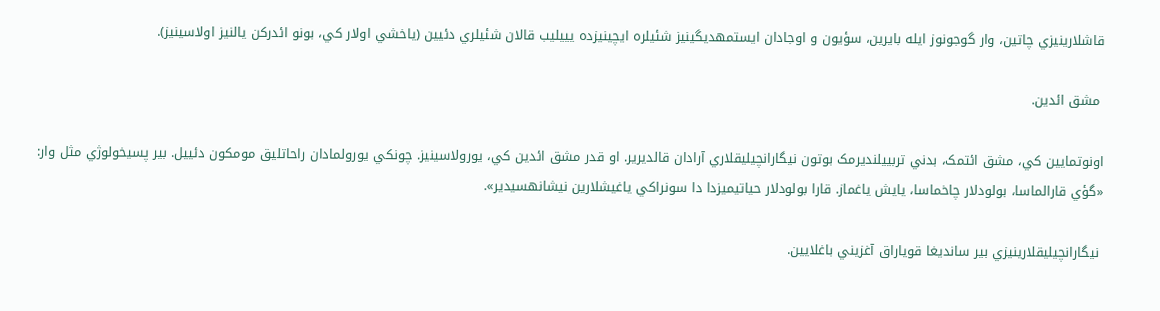قاشلارينيزي چاتين، وار گوجونوز ايله بايرين، سؤيون و اوجادان ايستمهديگينيز شئيلره ايچينيزده يييليب قالان شئيلري دئيين (ياخشي اولار کي، بونو ائدرکن يالنيز اولاسينيز).

 مشق ائدين.

اونوتمايين کي، مشق ائتمک، بدني تربييلنديرمک بوتون نيگارانچيليقلاري آرادان قالديرير. او قدر مشق ائدين کي، يورولاسينيز. چونکي يورولمادان راحاتليق مومکون دئييل. بير پسيخولوژي مثل وار: «گؤي قارالماسا، بولودلار چاخماسا، يايش ياغماز. قارا بولودلار حياتيميزدا دا سونراکي ياغیشلارين نيشانهسيدير».

 نيگارانچيليقلارينيزي بير سانديغا قوياراق آغزيني باغلايين.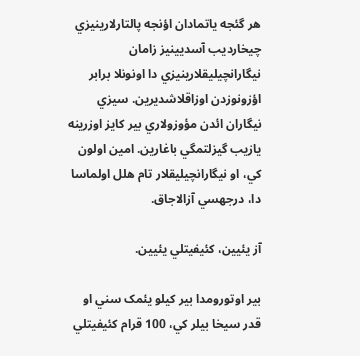هر گئجه ياتمادان اؤنجه پالتارلارينيزي چيخارديب آسديينيز زامان نيگارانچيليقلارينيزي دا اونونلا برابر اؤزونوزدن اوزاقلاشديرين. سيزي نيگاران ائدن مؤوزولاري بير کايز اوزرينه يازيب گيزلتمگي باغارين. امين اولون کي، او نيگارانچيليقلار تام هلل اولماسا دا، درجهسي آزالاجاق.

آز يئيين، کئيفيتلي يئيين.

بير اوتورومدا بير کيلو يئمک سني او قدر سيخا بيلر کي، 100 قرام کئيفيتلي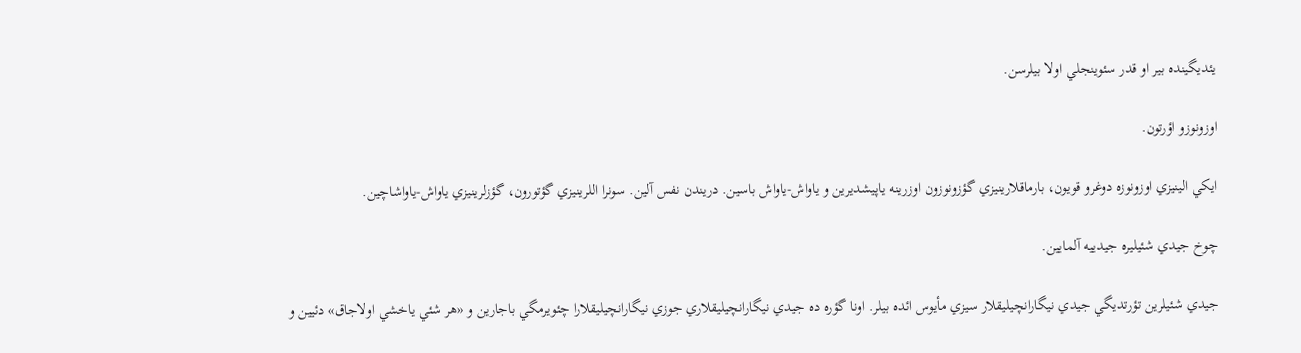يئديگينده بير او قدر سئوينجلي اولا بيلرسن.

اوزونوزو اؤرتون.

ايکي الينيزي اوزونوزه دوغرو قويون، بارماقلارينيزي گؤزونوزون اوزرينه ياپيشديرين و ياواش-ياواش باسين. دريندن نفس آلين. سونرا اللرينيزي گؤتورون، گؤزلرينيزي ياواش-ياواشاچين.

چوخ جيدي شئيليره جيدييه آلمايين.

جيدي شئيلرين تؤرتديگي جيدي نيگارانچيليقلار سيزي مأيوس ائده بيلر. اونا گؤره ده جيدي نيگارانچيليقلاري جوزي نيگارانچيليقلارا چئويرمگي باجارين و «هر شئي ياخشي اولاجاق» دئيين و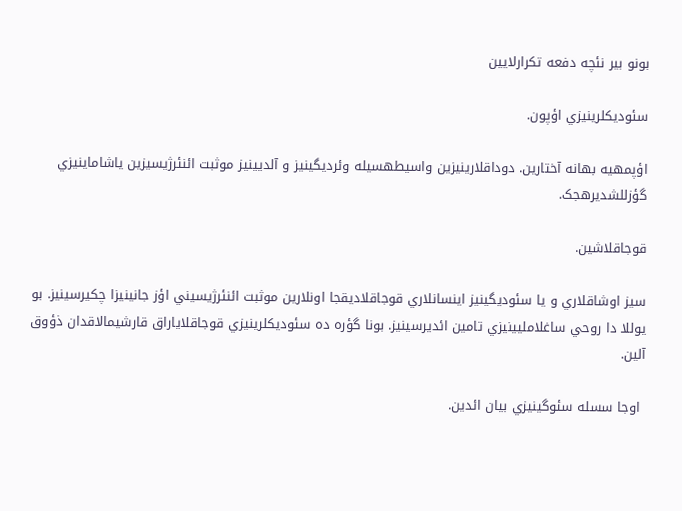بونو بير نئچه دفعه تکرارلايين

سئوديکلرينيزي اؤپون.

اؤپمهيه بهانه آختارين. دوداقلارينيزين واسيطهسيله وئرديگينيز و آلديينيز موثبت ائنئرژيسيزين ياشاماينيزي گؤزللشديرهجک.

قوجاقلاشين.

سيز اوشاقلاري و يا سئوديگينيز اينسانلاري قوجاقلاديقجا اونلارين موثبت ائنئرژيسيني اؤز جانينيزا چکيرسينيز. بو يوللا دا روحي ساغلامليينيزي تامين ائديرسينيز. بونا گؤره ده سئوديکلرينيزي قوجاقلاياراق قارشيمالاقدان ذؤوق آلين.

 اوجا سسله سئوگينيزي بيان ائدين.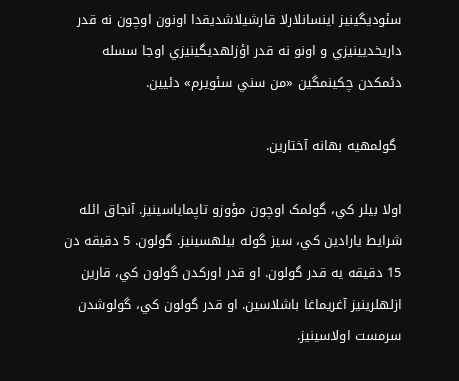سئوديگينيز اينسانلارلا قارشيلاشديقدا اونون اوچون نه قدر داريخديينيزي و اونو نه قدر اؤزلهديگينيزي اوجا سسله دئمکدن چکينمگين «من سني سئويرم» دئيين.

 گولمهيه بهانه آختارين.

اولا بيلر کي، گولمک اوچون مؤوزو تاپماياسينيز. آنجاق ائله شرايط يارادين کي، سيز گوله بيلهسينيز. گولون. 5 دقيقه دن 15 دقيقه يه قدر گولون. او قدر اورکدن گولون کي، قارين ازلهلرينيز آغريماغا باشلاسين. او قدر گولون کي، گولوشدن سرمست اولاسينيز.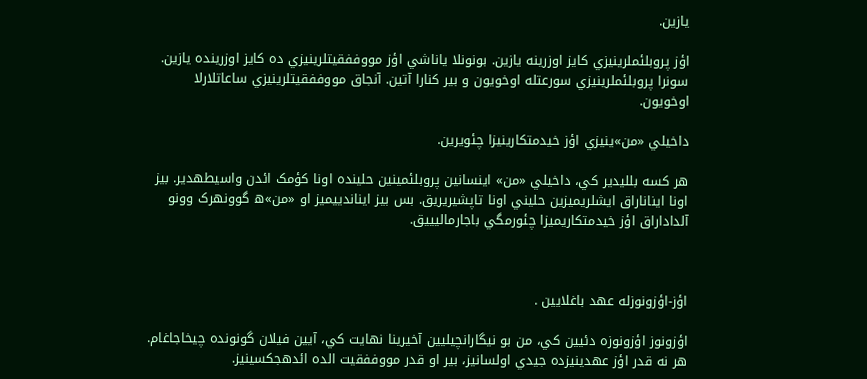يازين.

اؤز پروبلئملرينيزي کايز اوزرينه يازين. بونونلا ياناشي اؤز مووففقيتلرينيزي ده کايز اوزرينده يازين. سونرا پروبلئملرينيزي سورعتله اوخويون و بير کنارا آتين. آنجاق مووففقيتلرينيزي ساعاتلارلا اوخويون.

داخيلي «من»ينيزي اؤز خيدمتکارينيزا چئويرين.

هر کسه بلليدير کي، داخيلي «من» اينسانين پروبلئمينين حلينده اونا کؤمک ائدن واسيطهدير. بيز اونا ايناناراق ايشلريميزين حليني اونا تاپشيريريق. بس بيز ايناندييميز او «من»ه گوونهرک وونو آلداداراق اؤز خيدمتکاريميزا چئورمگي باجارماليييق.



اؤز-اؤزونوزله عهد باغلايين .

اؤزونوز اؤزونوزه دئيين کي، من بو نيگارانچيليين آخيرينا نهايت کي، آيين فيلان گونونده چيخاجاغام. هر نه قدر اؤز عهدينيزده جيدي اولسانيز، بير او قدر مووففقيت الده ائدهجکسينيز.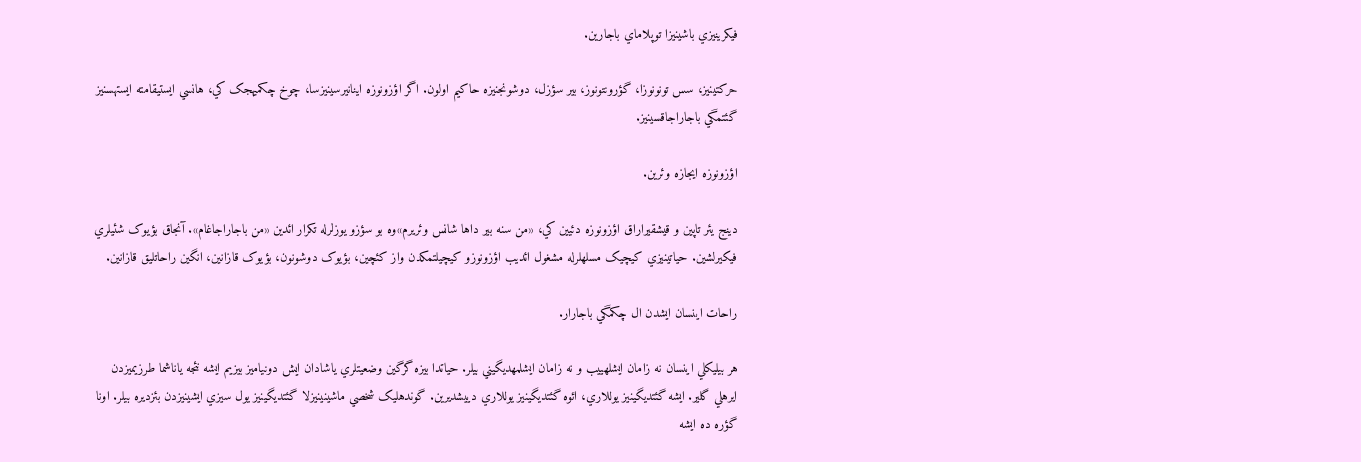فيکرينيزي باشينيزا توپلاماي باجارين.

حرکتينيز، سس تونونوزا، گؤرونتونوز، بير سؤزل، دوشونجنيزه حاکيم اولون. اگر اؤزونوزه اينانيرسينيزسا، چوخ چکميهجک کي، هانسي ايستيقامته ايستهسنيز گئتمگي باجاراجاقسينيز.

اؤزونوزه ايجازه وئرين.

دينج يئر تاپين و قيشقيراراق اؤزونوزه دئيين کي، «من سنه بير داها شانس وئريرم»وه بو سؤزو يوزلرله تکرار ائدين «من باجاراجاغام». آنجاق بؤيوک شئيلري فيکيرلشين. حياتينيزي کيچيک مسلهلرله مشغول ائديب اؤزونوزو کيچيلتمکدن واز کئچين، بؤيوک دوشونون، بؤيوک قازانين، انگين راحاتليق قازانين.

راحات اينسان ايشدن ال چکمگي باجارار.

هر بيليکلي اينسان نه زامان ايشلهييب و نه زامان ايشلمهديگيني بيلر. حياتدا بيزه گرگين وضعيتلري ياشادان ايش دونياميز بيزيم ايشه نئجه ياناشما طرزيميزدن ايرهلي گلير. ايشه گئتديگينيز يوللاري، ائوه گئتديگينيز يوللاري دييشديرين. گوندهليک شخصي ماشينينيزلا گئتديگينيز يول سيزي ايشينيزدن بئزديره بيلر. اونا گؤره ده ايشه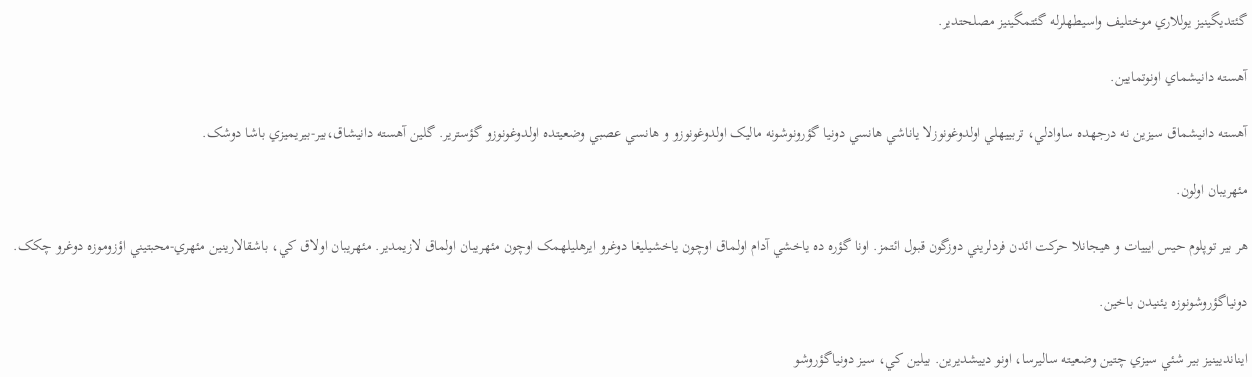گئتديگينيز يوللاري موختليف واسيطهلرله گئتمگينيز مصلحتدير.

آهسته دانيشماي اونوتمايين.

آهسته دانيشماق سيزين نه درجهده ساوادلي، تربييهلي اولدوغونوزلا ياناشي هانسي دونيا گؤرونوشونه ماليک اولدوغونوزو و هانسي عصبي وضعيتده اولدوغونوزو گؤسترير. گلين آهسته دانيشاق،بير-بيريميزي باشا دوشک.

مئهريبان اولون.

هر بير توپلوم حيس ايييات و هيجانلا حرکت ائدن فردلريني دوزگون قبول ائتمز. اونا گؤره ده ياخشي آدام اولماق اوچون ياخشيليغا دوغرو ايرهليلهمک اوچون مئهريبان اولماق لازيمدير. مئهريبان اولاق کي، باشقالارينين مئهري-محبتيني اؤزوموزه دوغرو چکک.

دونياگؤروشونوزه يئنيدن باخين.

اينانديينيز بير شئي سيزي چتين وضعيته ساليرسا، اونو دييشديرين. بيلين کي، سيز دونياگؤروشو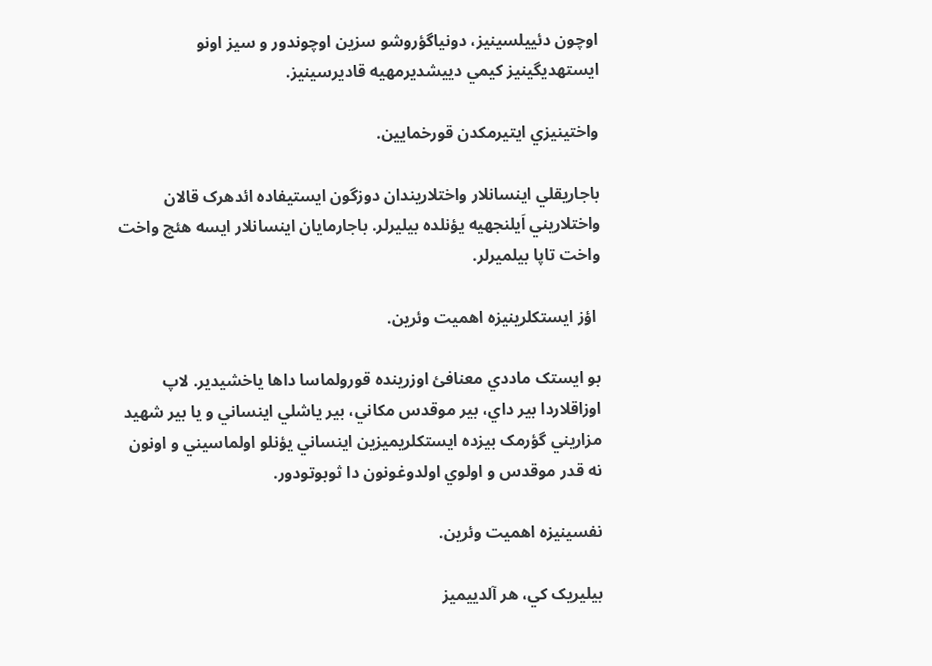اوچون دئييلسينيز، دونياگؤروشو سزين اوچوندور و سيز اونو ايستهديگينيز کيمي دييشديرمهيه قاديرسينيز.

واختينيزي ايتيرمکدن قورخمايين.

باجاريقلي اينسانلار واختلاريندان دوزگون ايستيفاده ائدهرک قالان واختلاريني اَيلنجهيه يؤنلده بيليرلر. باجارمايان اينسانلار ايسه هئچ واخت واخت تاپا بيلميرلر.

 اؤز ايستکلرينيزه اهميت وئرين.

بو ايستک ماددي معنافئ اوزرينده قورولماسا داها ياخشيدير. لاپ اوزاقلاردا بير داي، بير موقدس مکاني، بير ياشلي اينساني و يا بير شهيد مزاريني گؤرمک بيزده ايستکلريميزين اينساني يؤنلو اولماسيني و اونون نه قدر موقدس و اولوي اولدوغونون دا ثوبوتودور.

نفسينيزه اهميت وئرين.

بيليريک کي، هر آلدييميز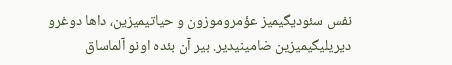نفس سئوديگيميز عؤمروموزون و حياتيميزين، داها دوغرو ديريليگيميزين ضامينيدير. بير آن بئده اونو آلماساق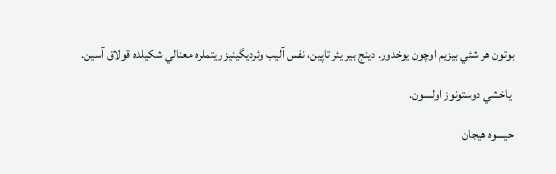بوتون هر شئي بيزيم اوچون يوخدور. دينج بير يئر تاپين، نفس آليب وئرديگينيز ريتملره معنالي شکيلده قولاق آسين.

 ياخشي دوستونوز اولسون.

حيسوه هيجان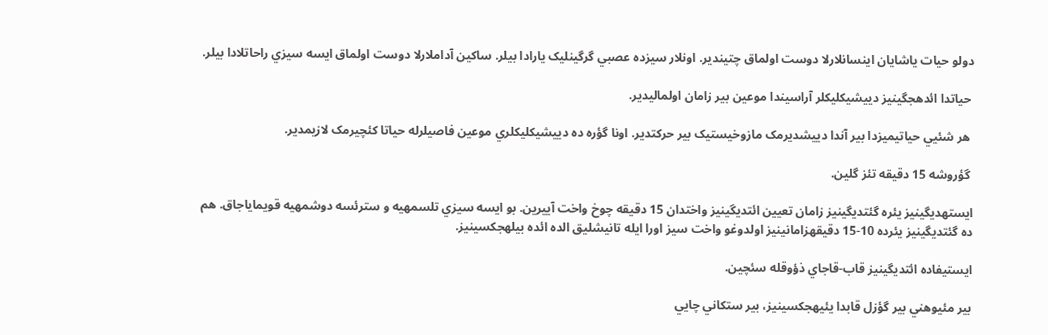دولو حيات ياشايان اينسانلارلا دوست اولماق چتيندير. اونلار سيزده عصبي گرگينليک يارادا بيلر. ساکين آداملارلا دوست اولماق ايسه سيزي راحاتلادا بيلر.

 حياتدا ائدهجگينيز دييشيکليکلر آراسيندا موعين بير زامان اولماليدير.

 هر شئيي حياتيميزدا بير آندا دييشديرمک مازوخيستيک بير حرکتدير. اونا گؤره ده دييشيکليکلري موعين فاصيلرله حياتا کئچيرمک لازيمدير.

 گؤروشه 15 دقيقه تئز گلين.

ايستهديگينيز يئره گئتديگينيز زامان تعيين ائتديگينيز واختدان 15 دقيقه چوخ واخت آييرين. بو ايسه سيزي تلسمهيه و سترئسه دوشمهيه قويماياجاق. هم ده گئتديگينيز يئرده 10-15 دقيقهزامانينيز اولدوغو واخت سيز اورا ايله تانيشليق الده ائده بيلهجکسينيز.

ايستيفاده ائتديگينيز قاب-قاجاي ذؤوقله سئچين.

بير مئيوهني بير گؤزل قابدا يئيهجکسينيز، بير ستکاني چايي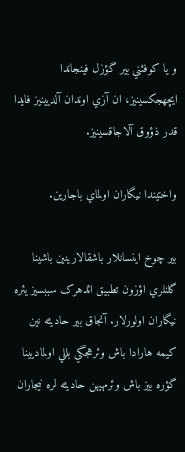و يا کوفئني بير گؤزل فينجاندا ايچهجکسينيز، ان آزي اوندان آلديينيز فايدا قدر ذؤوق آلاجاقسينيز.

واختيندا نيگاران اولماي باجارين.

بير چوخ اينسانلار باشقالارينين باشينا گلنلري اؤزون تطبيق ائدهرک سببسيز يئره نيگاران اولورلار. آنجاق بير حاديثه نين کيمه هارادا باش وئرهجگي بللي اولماديينا گؤره بيز باش وئرمهيهن حاديثه لره نيجاران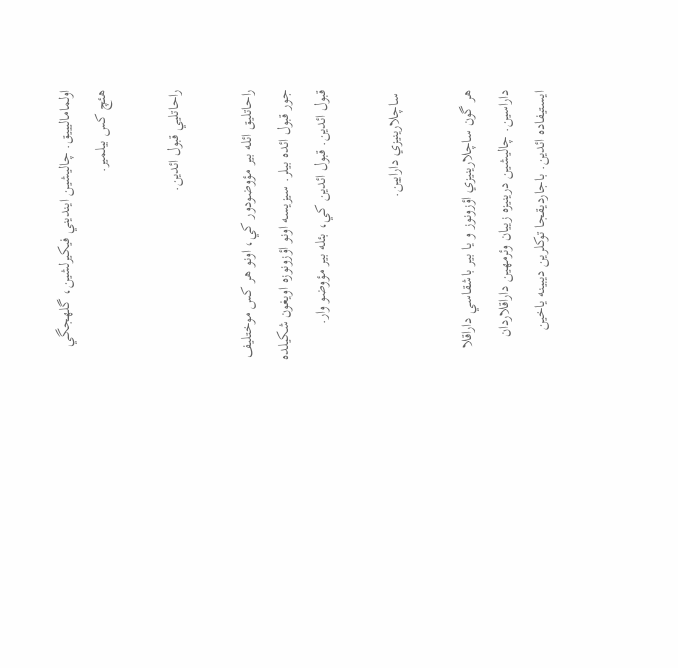اولماماليييق. چاليشين اينديني فيکيرلشين، گلهجگي هئچ کس بيلمير.

راحاتليي قبول ائدين.

راحاتليق ائله بير مؤوضودور کي، اونو هر کس موختليف جور قبول ائده بيلر. سيزيسه اونو اؤزونوزه اويغون شکيلده قبول ائدين. قبول ائدين کي، بئله بير مؤوضو وار.

 ساچلارينيزي دارايين.

هر گون ساچلارينيزي اؤزونوز و يا بير باشقاسي داراقلا داراسين. چاليشين درينيزه زييان وئرمهين داراقلاردان ايستيفاده ائدين. باجارديقجا توکلرين ديبينه ياخين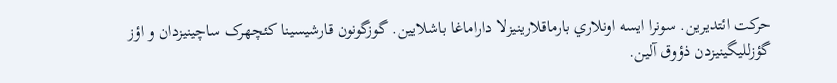حرکت ائتديرين. سونرا ايسه اونلاري بارماقلارينيزلا داراماغا باشلايين. گوزگونون قارشيسينا کئچهرک ساچينيزدان و اؤز گؤزلليگينيزدن ذؤوق آلين.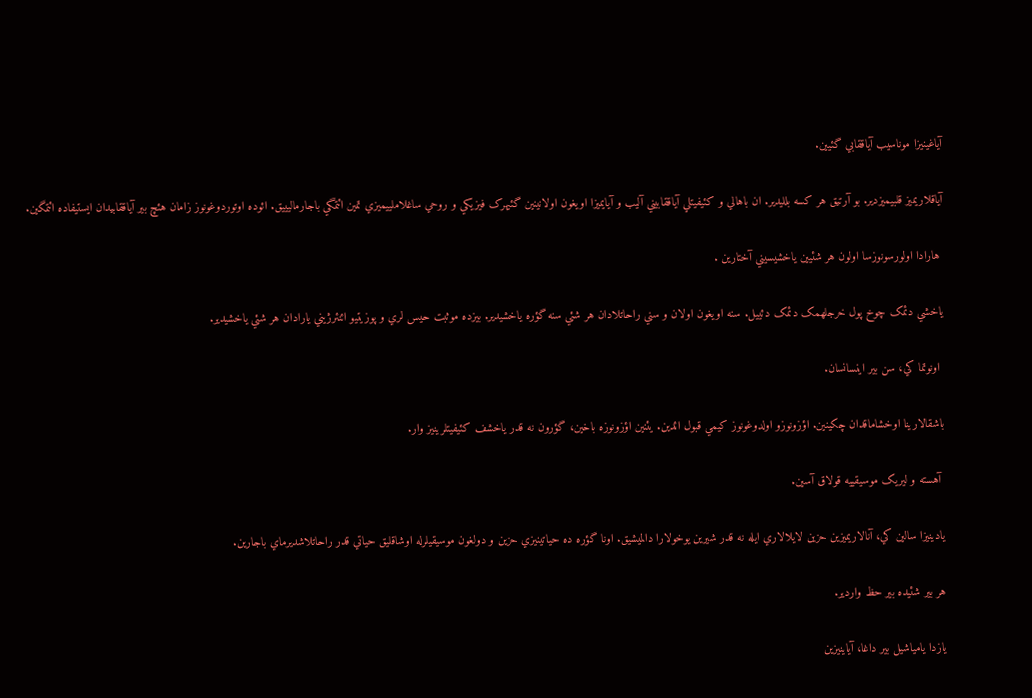آياغينيزا موناسيب آياققابي گئيين.

آياقلاريميز قلبيميزدير. بو آرتيق هر کسه بلليدير. ان باهالي و کئيفيتلي آياققابيني آليب و آيايميزا اويغون اولانينين گئيهرک فيزيکي و روحي ساغلاملييميزي تمين ائتمگي باجارماليييق. ائوده اوتوردوغونوز زامان هئچ بير آياققابيدان ايستيفاده ائتمگين.

 هارادا اولورسونوزسا اولون هر شئيين ياخشيسيني آختارين .

ياخشي دئمک چوخ پول خرجلهمک دئمک دئييل. سنه اويغون اولان و سني راحاتلادان هر شئي سنه گؤره ياخشيدير. بيزده موثبت حيس لري و پوزيتيو ائنئرژيني يارادان هر شئي ياخشيدير.

 اونوتما کي، سن بير اينسانسان.

باشقالارينا اوخشاماقدان چکينين. اؤزونوزو اولدوغونوز کيمي قبول ائدين. يئنين اؤزونوزه باخين، گؤرون نه قدر ياخشف کئيفيتلرينيز وار.

 آهسته و ليريک موسيقييه قولاق آسين.

يادينيزا سالين کي، آنالاريميزين حزين لايلالاري ايله نه قدر شيرين يوخولارا دالميشيق. اونا گؤره ده حياتينيزي حزين و دولغون موسيقيلرله اوشاقليق حياتي قدر راحاتلاشديرماي باجارين.

هر بير شئيده بير حظ واردير.

يازدا يامياشيل بير داغا، آياينيزين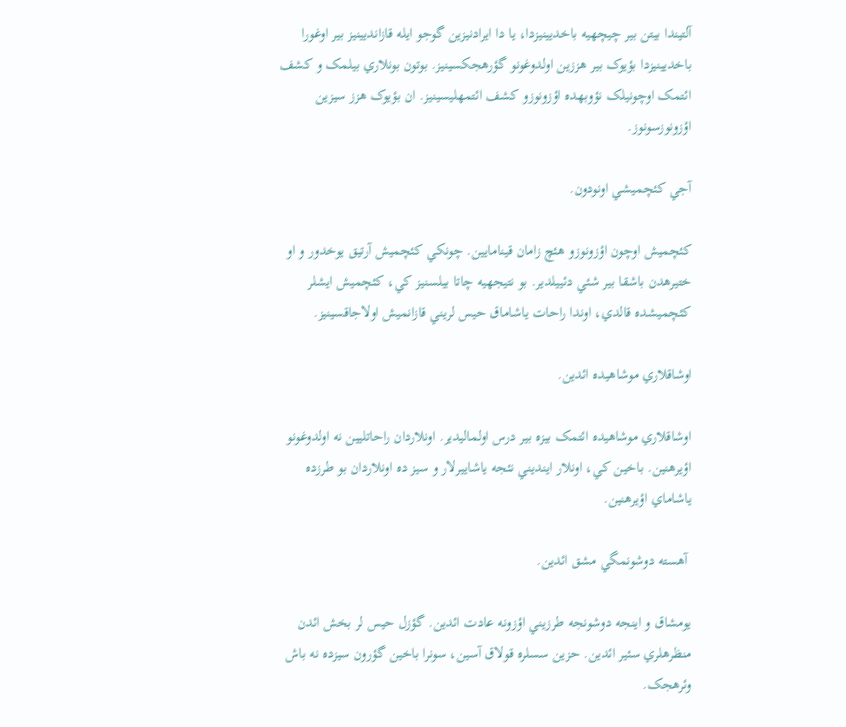آلتيندا بيتن بير چيچهيه باخديينيزدا، يا دا ايرادنيزين گوجو ايله قازانديينيز بير اوغورا باخديينيزدا بؤيوک بير هززين اولدوغونو گؤرهجکسينيز. بوتون بونلاري بيلمک و کشف ائتمک اوچونيلک نؤوبهده اؤزونوزو کشف ائتمهليسينيز. ان بؤيوک هزز سيزين اؤزونوزسونوز.

آجي کئچميشي اونودون.

کئچميش اوچون اؤزونوزو هئچ زامان قينامايين. چونکي کئچميش آرتيق يوخدور و او ختيرهدن باشقا بير شئي دئييلدير. بو نتيجهيه چاتا بيلسنيز کي، کئچميش ايشلر کئچميشده قالدي، اوندا راحات ياشاماق حيس لريني قازانميش اولاجاقسينيز.

اوشاقلاري موشاهيده ائدين.

اوشاقلاري موشاهيده ائتمک بيزه بير درس اولماليدير. اونلاردان راحاتليين نه اولدوغونو اؤيرهنين. باخين کي، اونلار اينديني نئجه ياشاييرلار و سيز ده اونلاردان بو طرزده ياشاماي اؤيرهنين.

 آهسته دوشونمگي مشق ائدين.

يومشاق و اينجه دوشونجه طرزيني اؤزونه عادت ائدين. گؤزل حيس لر بخش ائدن منظرهلري سئير ائدين. حزين سسلره قولاق آسين، سونرا باخين گؤرون سيزده نه باش وئرهجک.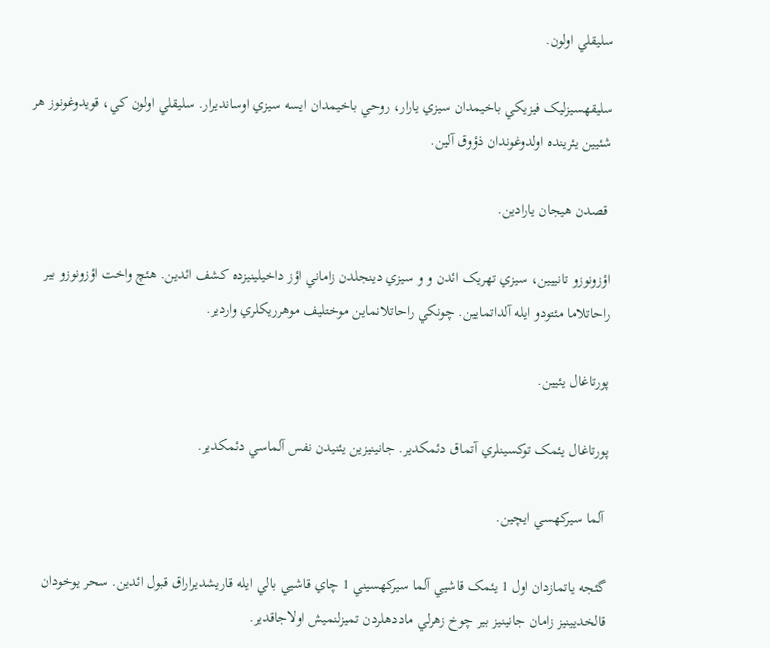سليقلي اولون.

سليقهسيزليک فيزيکي باخيمدان سيزي يارار، روحي باخيمدان ايسه سيزي اوسانديرار. سليقلي اولون کي، قويدوغونوز هر شئيين يئرينده اولدوغوندان ذؤوق آلين.

 قصدن هيجان يارادين.

اؤزونوزو تانييين، سيزي تهريک ائدن و و سيزي دينجلدن زاماني اؤز داخيلينيزده کشف ائدين. هئچ واخت اؤزونوزو بير راحاتلاما مئتودو ايله آلداتمايين. چونکي راحاتلانماين موختليف موهرريکلري واردير.

پورتاغال يئيين.

پورتاغال يئمک توکسينلري آتماق دئمکدير. جانينيزين يئنيدن نفس آلماسي دئمکدير.

 آلما سيرکهسي ايچين.

گئجه ياتمازدان اول 1 یئمک قاشيي آلما سيرکهسيني 1 چاي قاشيي بالي ايله قاريشديراراق قبول ائدين. سحر يوخودان قالخديينيز زامان جانينيز بير چوخ زهرلي ماددهلردن تميزلنميش اولاجاقدير.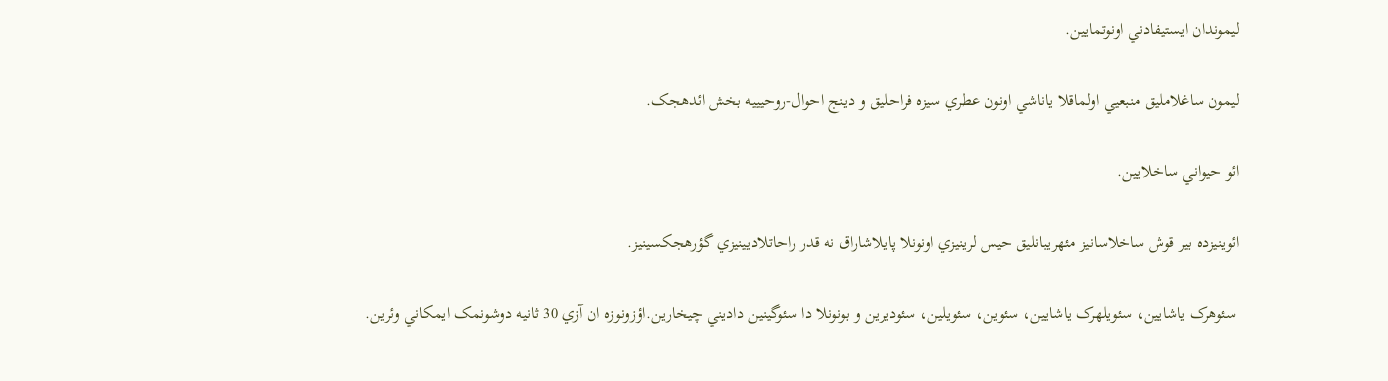ليموندان ايستيفادني اونوتمايين.

ليمون ساغلامليق منبعيي اولماقلا ياناشي اونون عطري سيزه فراحليق و دينج احوال-روحيييه بخش ائدهجک.

ائو حيواني ساخلايين.

ائوينيزده بير قوش ساخلاسانيز مئهريبانليق حيس لرينيزي اونونلا پايلاشاراق نه قدر راحاتلاديينيزي گؤرهجکسينيز.

 سئوهرک ياشايين، سئويلهرک ياشايين، سئوين، سئويلين، سئوديرين و بونونلا دا سئوگينين داديني چيخارين.اؤزونوزه ان آزي 30 ثانيه دوشونمک ايمکاني وئرين.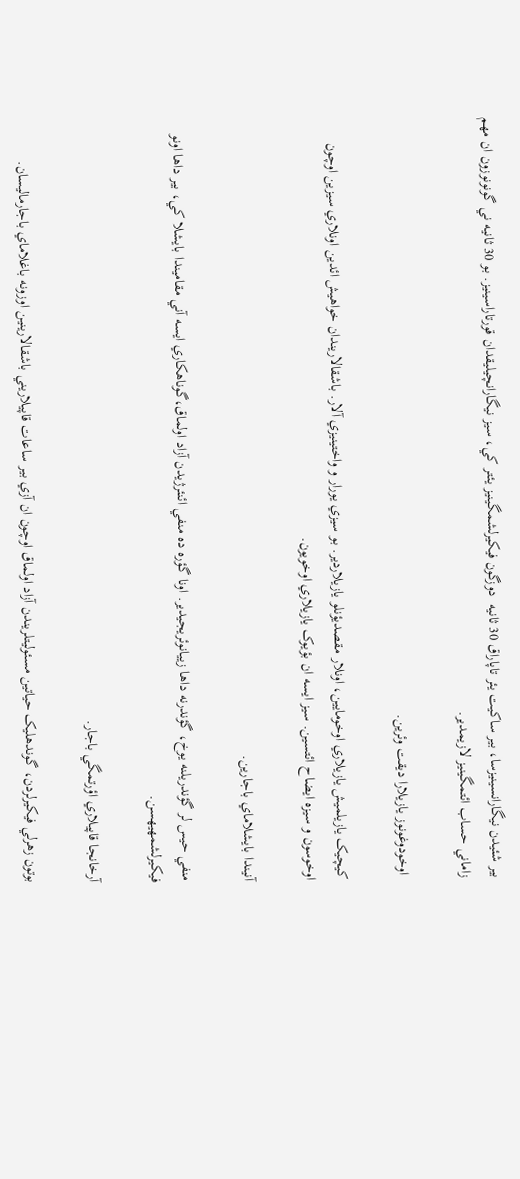بير شئيدن نيگارانسينيزسا، بير ساکيت يئر تاپاراق 30 ثانيه  دوزگون فيکيرلشمگينيز يئتر کي، سيز نيگارانچيليقدان قورتاراسينيز. بو 30 ثانيه ني گونونوزون ان مهم زاماني حساب ائتمگينيز لازيمدير.

 اوخودوغونوز يازيلارا ديقت وئرين.

کيچيک يازيلميش يازيلاري اوخومايين، اونلار مقصديؤنلو يازيلاردير. بو سيزي يورار و واختينيزي آلار. باشقالاريندان خواهيش ائدين اونلاري سيزين اوچون اوخوسون و سيزه ايضاح ائتسين. سيز ايسه ان بؤيوک يازيلاري اوخويون.

آنيندا بايشلاماي باجارين.

منفي حيس لر گؤندريلنه يوخ، گؤندرنه داها زييانوئريجيدير. اونا گؤره ده منفي ائنئرژيدن آزاد اولماق،گوناهکاري ايسه آني مقاميندا بايشلا کي، بير داها اونو فيکيرلشمهيهسن.

آرخانجا قاپيلاري اؤرتمگي باجار.

بوتون زهرلي فيکيرلردن، گوندهليک حياتين مسئوليتلريندن آزاد اولماق اوچون ان آزي بير ساعات قاپيلاريني باشقالارينين اوزونه باغلاماي باجارماليسان.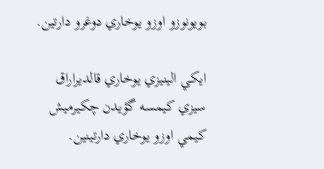بويونوزو اوزو يوخاري دوغرو دارتين.

ايکي الينيزي يوخاري قالديراراق سيزي کيمسه گؤيدن چکيرميش کيمي اوزو يوخاري دارتينين.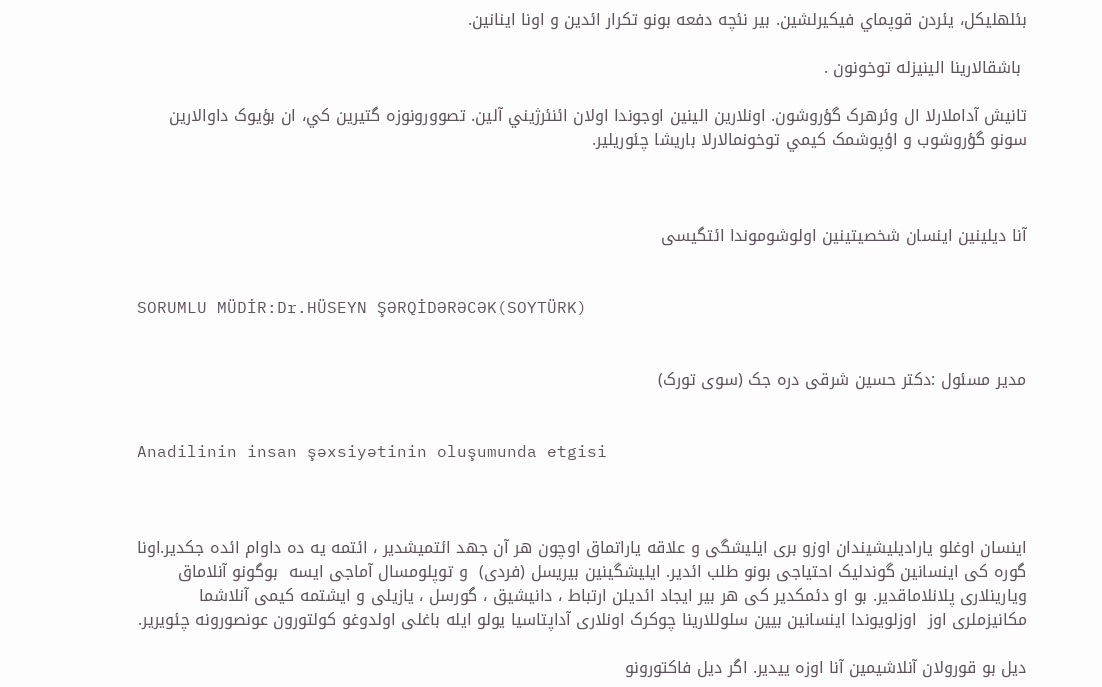بئلهليکل، يئردن قوپماي فيکيرلشين. بير نئچه دفعه بونو تکرار ائدين و اونا اينانين.

 باشقالارينا الينيزله توخونون .

تانيش آداملارلا ال وئرهرک گؤروشون. اونلارين الينين اوجوندا اولان ائنئرژيني آلين. تصوورونوزه گتيرين کي، ان بؤيوک داوالارين سونو گؤروشوب و اؤپوشمک کيمي توخونمالارلا باريشا چئوريلير.



آنا دیلینین اینسان شخصیتینین اولوشوموندا ائتگیسی


SORUMLU MÜDİR:Dr.HÜSEYN ŞƏRQİDƏRƏCƏK(SOYTÜRK)


مدیر مسئول :دکتر حسین شرقی دره جک (سوی تورک)


Anadilinin insan şəxsiyətinin oluşumunda etgisi



اینسان اوغلو یارادیلیشیندان اوزو بری ایلیشگی و علاقه یاراتماق اوچون هر آن جهد ائتمیشدیر ، ائتمه یه ده داوام ائده جکدیر.اونا گوره کی اینسانین گوندلیک احتیاجی بونو طلب ائدیر. ایلیشگینین بیریسل (فردی)  و توپلومسال آماجی ایسه  بوگونو آنلاماق ویارینلاری پلانلاماقدیر. بو او دئمکدیر کی هر بیر ایجاد ائدیلن ارتباط ، دانیشیق ، گورسل ، یازیلی و ایشتمه کیمی آنلاشما مکانیزملری اوز  اوزلویوندا اینسانین بیین سلوللارینا چوکرک اونلاری آداپتاسیا یولو ایله باغلی اولدوغو کولتورون عونصورونه چئویریر.

دیل بو قورولان آنلاشیمین آنا اوزه ییدیر. اگر دیل فاکتورونو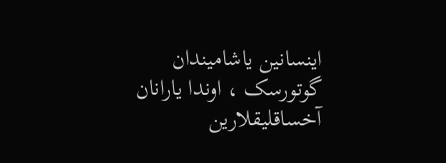اینسانین یاشامیندان گوتورسک ، اوندا یارانان آخساقلیقلارین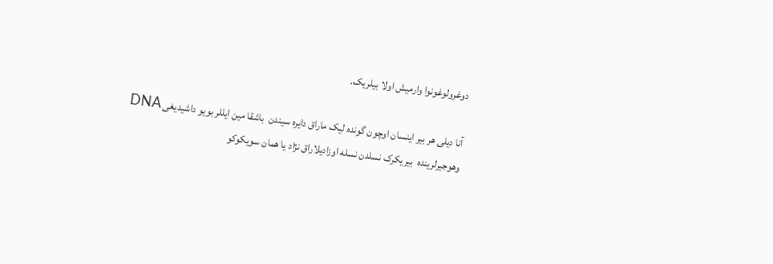دوغرولوغونوا وارمیش اولا بیلریک.

آنا دیلی هر بیر اینسان اوچون گونده لیک ماراق دایره سیندن  باشقا مین ایللر بویو داشیدیغی DNA وهوجیرلرینده  بیریکرک نسلدن نسله اوزادیلاراق نژاد یا همان سویکوکو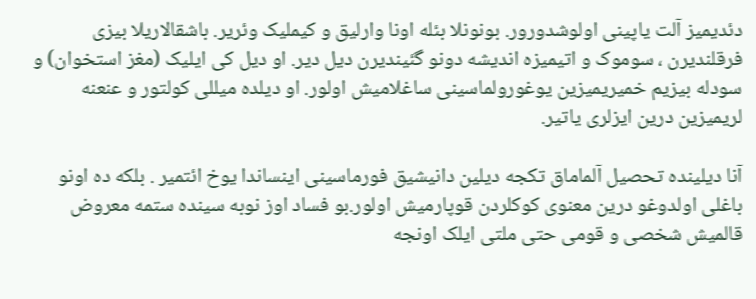دئدیمیز آلت یاپینی اولوشدورور. بونونلا بئله اونا وارلیق و کیملیک وئریر. باشقالاریلا بیزی فرقلندیرن ، سوموک و اتیمیزه اندیشه دونو گئیندیرن دیل دیر. او دیل کی ایلیک (مغز استخوان) و سودله بیزیم خمیریمیزین یوغورولماسینی ساغلامیش اولور. او دیلده میللی کولتور و عنعنه لریمیزین درین ایزلری یاتیر.

آنا دیلینده تحصیل آلماماق تکجه دیلین دانیشیق فورماسینی اینساندا یوخ ائتمیر . بلکه ده اونو باغلی اولدوغو درین معنوی کوکلردن قوپارمیش اولور.بو فساد اوز نوبه سینده ستمه معروض قالمیش شخصی و قومی حتی ملتی ایلک اونجه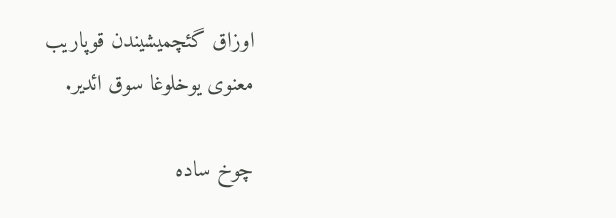اوزاق گئچمیشیندن قوپاریب معنوی یوخلوغا سوق ائدیر.

چوخ ساده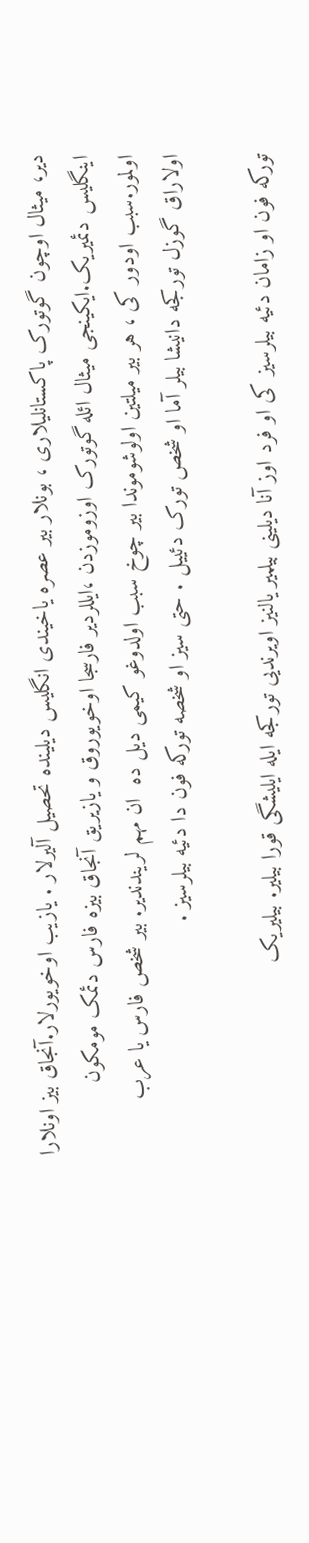دیر، میثال اوچون گوتورک پاکستانلیلاری ، بونلار بیر عصره یاخیندی انگلیس دیلینده تحصیل آلیرلار . یازیب اوخویورلار.آنجاق بیز اونلارا اینگلیس دئمیریک.ایکینجی میثال ائله گوتورک اوزوموزدن ،ایللردیر فارسجا اوخویوروق و یازیریق آنجاق بیزه فارس دئمک مومکون اولمور.سبب اودور کی ، هر بیر میلتین اولوشوموندا بیر چوخ سبب اولدوغو کیمی دیل ده  ان مهم لریندندیر. بیر شخص فارس یا عرب اولاراق گوزل تورکجه دانیشا بیلر آما او شخص تورک دئییل . حتی سیز او شخصه تورکه فون دا دئیه بیلرسیز .

تورکه فون او زامان دئیه بیلرسیز کی او فرد اوز آنا دیلینی بیلمیر یالنیز اویرندیی تورکجه ایله ایلیشگی قورا بیلیر. بیلیریک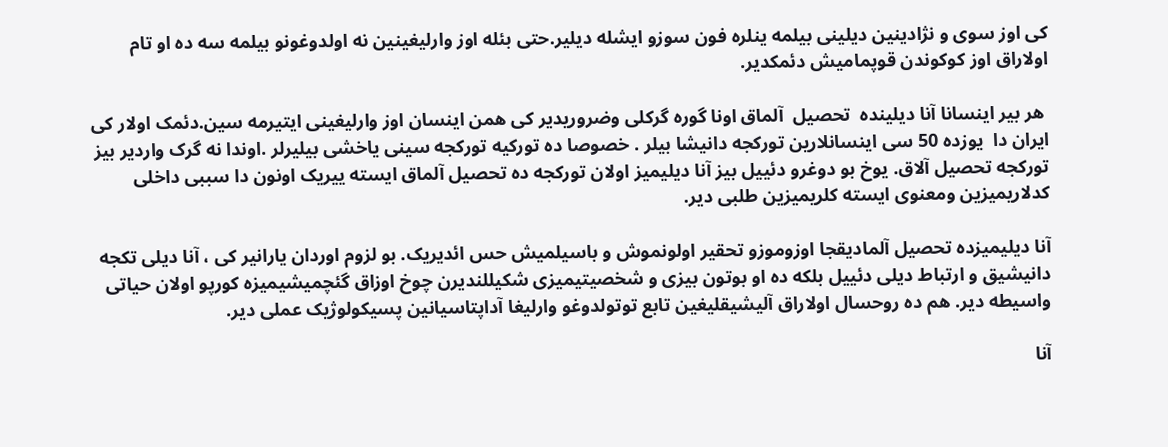کی اوز سوی و نژادینین دیلینی بیلمه ینلره فون سوزو ایشله دیلیر.حتی بئله اوز وارلیغینین نه اولدوغونو بیلمه سه ده او تام اولاراق اوز کوکوندن قوپمامیش دئمکدیر.

 هر بیر اینسانا آنا دیلینده  تحصیل  آلماق اونا گوره گرکلی وضروریدیر کی همن اینسان اوز وارلیغینی ایتیرمه سین.دئمک اولار کی ایران دا  یوزده 50 سی اینسانلارین تورکجه دانیشا بیلر . خصوصا ده تورکیه تورکجه سینی یاخشی بیلیرلر .اوندا نه گرک واردیر بیز تورکجه تحصیل آلاق. یوخ بو دوغرو دئییل بیز آنا دیلیمیز اولان تورکجه ده تحصیل آلماق ایسته ییریک اونون دا سببی داخلی کدلاریمیزین ومعنوی ایسته کلریمیزین طلبی دیر.

آنا دیلیمیزده تحصیل آلمادیقجا اوزوموزو تحقیر اولونموش و باسیلمیش حس ائدیریک. بو لزوم اوردان یارانیر کی ، آنا دیلی تکجه دانیشیق و ارتباط دیلی دئییل بلکه ده او بوتون بیزی و شخصیتیمیزی شکیللندیرن چوخ اوزاق گئچمیشیمیزه کورپو اولان حیاتی واسیطه دیر. هم ده روحسال اولاراق آلیشیقلیغین تابع توتولدوغو وارلیغا آداپتاسیانین پسیکولوژیک عملی دیر.

آنا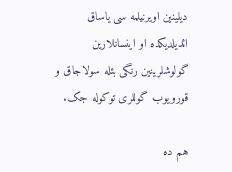دیلینین اویرنیلمه سی یاساق ائدیلدیکده او اینسانلارین گولوشلرینین رنگی بئله سولاجاق و قورویوب گوللری توکوله جک.

هم ده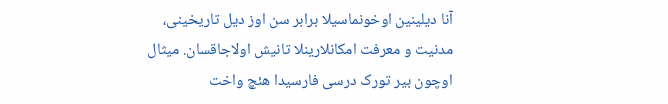آنا دیلینین اوخونماسیلا برابر سن اوز دیل تاریخینی، مدنیت و معرفت امکانلارینلا تانیش اولاجاقسان. میثال اوچون بیر تورک درسی فارسیدا هئچ واخت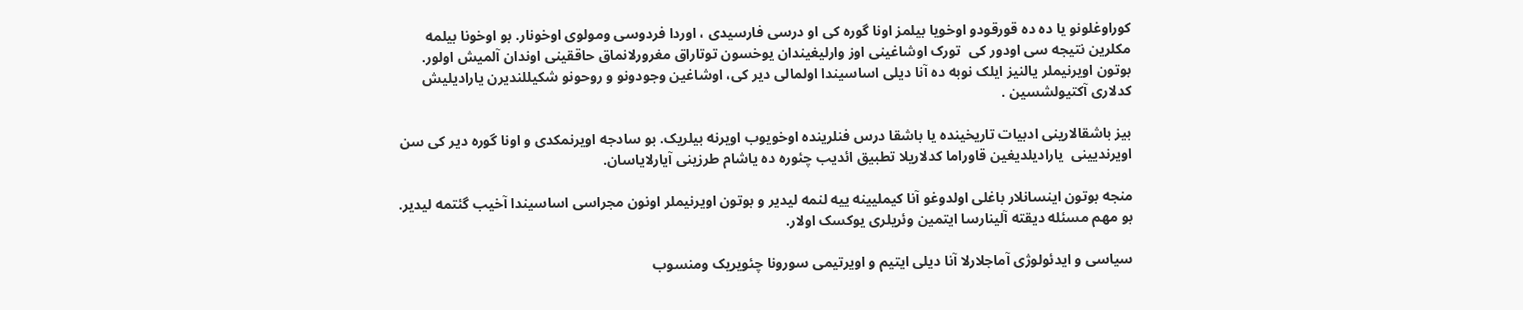کوراوغلونو یا ده ده قورقودو اوخویا بیلمز اونا گوره کی او درسی فارسیدی ، اوردا فردوسی ومولوی اوخونار. بو اوخونا بیلمه مکلرین نتیجه سی اودور کی  تورک اوشاغینی اوز وارلیغیندان یوخسون توتاراق مغرورلانماق حاققینی اوندان آلمیش اولور. بوتون اویرنیملر یالنیز ایلک نوبه ده آنا دیلی اساسیندا اولمالی دیر کی، اوشاغین وجودونو و روحونو شکیللندیرن یارادیلیش کدلاری آکتیولشسین .

بیز باشقالارینی ادبیات تاریخینده یا باشقا درس فنلرینده اوخویوب اویرنه بیلریک. بو سادجه اویرنمکدی و اونا گوره دیر کی سن اویرندیینی  یارادیلدیغین قاوراما کدلاریلا تطبیق ائدیب چئوره ده یاشام طرزینی آیارلایاسان.

منجه بوتون اینسانلار باغلی اولدوغو آنا کیملیینه ییه لنمه لیدیر و بوتون اویرنیملر اونون مجراسی اساسیندا آخیب گئتمه لیدیر. بو مهم مسئله دیقته آلینارسا ایتمین وئریلری یوکسک اولار.

سیاسی و ایدئولوژی آماجلارلا آنا دیلی ایتیم و اویرتیمی سورونا چئویریک ومنسوب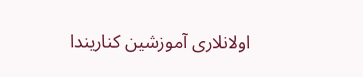اولانلاری آموزشین کناریندا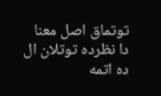توتماق اصل معنا دا نظرده توتلان ال ده اتمه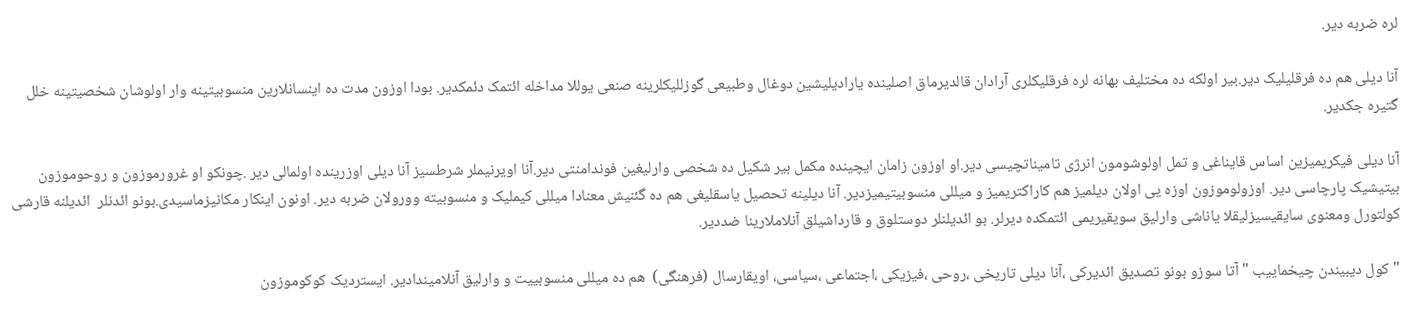لره ضربه دیر.

آنا دیلی هم ده فرقلیلیک دیر.بیر اولکه ده مختلیف بهانه لره فرقلیکلری آرادان قالدیرماق اصلینده یارادیلیشین دوغال وطبیعی گوزللیکلرینه صنعی یوللا مداخله ائتمک دئمکدیر. بودا اوزون مدت ده اینسانلارین منسوبیتینه وار اولوشان شخصیتینه خلل گتیره جکدیر.

آنا دیلی فیکریمیزین اساس قایناغی و تمل اولوشومون انرژی تامیناتچیسی دیر.او اوزون زامان ایچینده مکمل بیر شکیل ده شخصی وارلیغین فوندامنتی دیر.آنا اویرنیملر شرطسیز آنا دیلی اوزرینده اولمالی دیر .چونکو او غرورموزون و روحوموزون  بیتیشیک پارچاسی دیر. اوزولوموزون اوزه یی اولان دیلمیز هم کاراکتریمیز و میللی منسوبیتیمیزدیر. آنا دیلینه تحصیل یاسقلیغی هم ده گئنیش معنادا میللی کیملیک و منسوبیته وورولان ضربه دیر. اونون اینکار مکانیزماسیدی.بونو ائدنلر  ائدیلنه قارشی کولتورل ومعنوی سایقیسیزلیقلا یاناشی وارلیق سویقیریمی ائتمکده دیرلر. بو ائدیلنلر دوستلوق و قارداشیلق آنلاملارینا ضددیر.

"کول دیبیندن چیخماییب " آتا سوزو بونو تصدیق ائدیرکی ،آنا دیلی تاریخی ،روحی ،فیزیکی ،اجتماعی ،سیاسی، اویقارسال (فرهنگی)  هم ده میللی منسوبییت و وارلیق آنلامیندادیر. ایستردیک کوکوموزون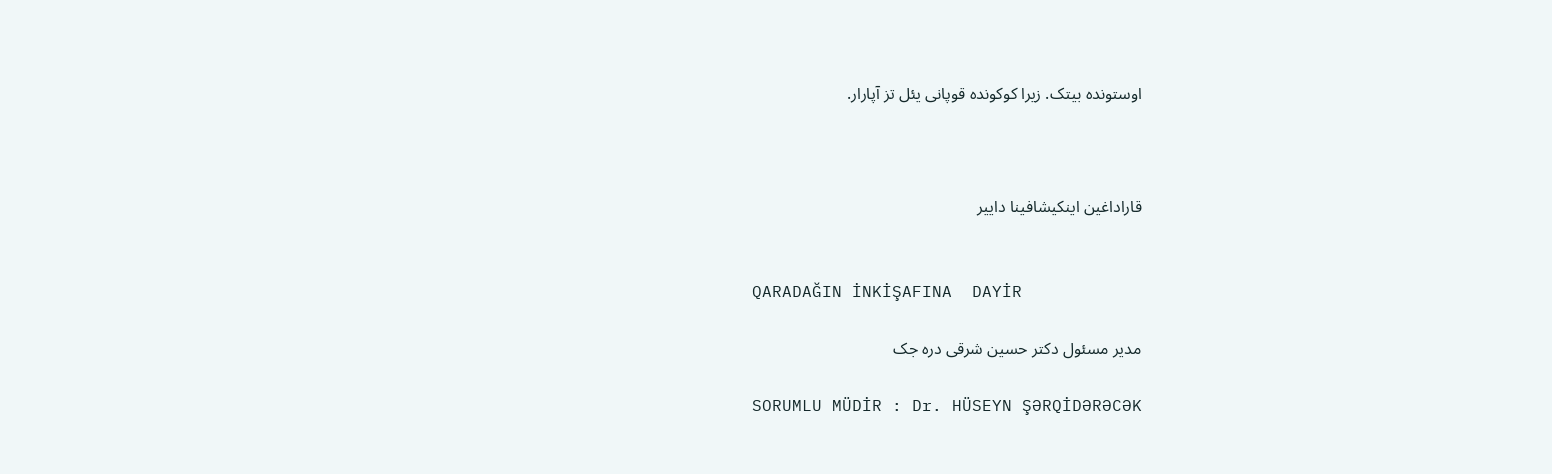اوستونده بیتک. زیرا کوکونده قوپانی یئل تز آپارار.



قاراداغین اینکیشافینا داییر


QARADAĞIN İNKİŞAFINA  DAYİR

مدیر مسئول دکتر حسین شرقی دره جک

SORUMLU MÜDİR : Dr. HÜSEYN ŞƏRQİDƏRƏCƏK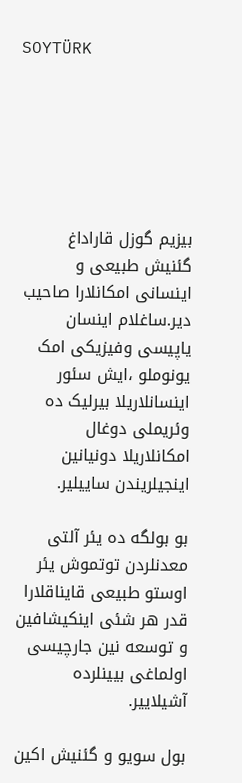SOYTÜRK






بیزیم گوزل قاراداغ گئنیش طبیعی و اینسانی امکانلارا صاحیب دیر.ساغلام اینسان یاپیسی وفیزیکی امک یونوملو ،ایش سئور اینسانلاریلا بیرلیک ده وئریملی دوغال امکانلاریلا دونیانین اینجیلریندن ساییلیر.

بو بولگه ده یئر آلتی معدنلردن توتموش یئر اوستو طبیعی قایناقلارا قدر هر شئی اینکیشافین و توسعه نین جارچیسی اولماغی بیینلرده آشیلاییر.

بول سویو و گئنیش اکین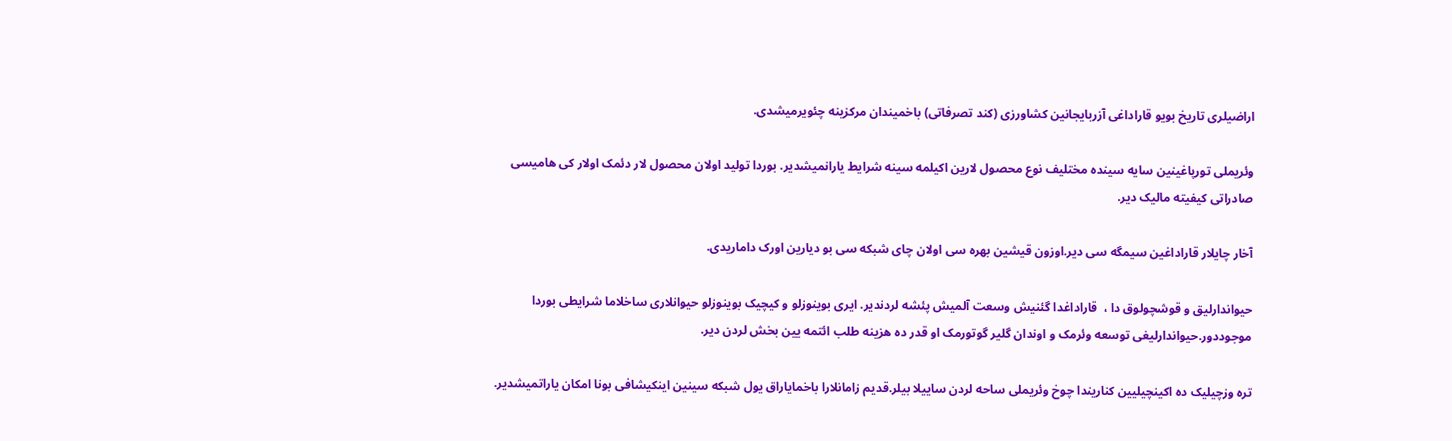اراضیلری تاریخ بویو قاراداغی آزربایجانین کشاورزی (کند تصرفاتی) باخمیندان مرکزینه چئویرمیشدی.

وئریملی تورپاغینین سایه سینده مختلیف نوع محصول لارین اکیلمه سینه شرایط یارانمیشدیر. بوردا تولید اولان محصول لار دئمک اولار کی هامیسی صادراتی کیفیته مالیک دیر.

آخار چایلار قاراداغین سیمگه سی دیر.اوزون قیشین بهره سی اولان چای شبکه سی بو دیارین اورک داماریدی.

حیواندارلیق و قوشچولوق دا ،  قاراداغدا گئنیش وسعت آلمیش پئشه لردندیر. ایری بوینوزلو و کیچیک بوینوزلو حیوانلاری ساخلاما شرایطی بوردا موجوددور.حیواندارلیغی توسعه وئرمک و اوندان گلیر گوتورمک او قدر ده هزینه طلب ائتمه یین بخش لردن دیر.

تره وزچیلیک ده اکینچیلیین کناریندا چوخ وئریملی ساحه لردن ساییلا بیلر.قدیم زامانلارا باخمایاراق یول شبکه سینین اینکیشافی بونا امکان یاراتمیشدیر.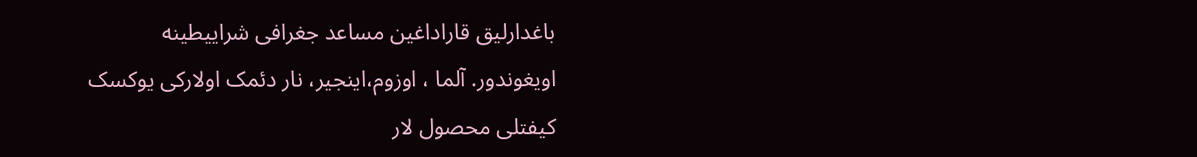باغدارلیق قاراداغین مساعد جغرافی شراییطینه اویغوندور. آلما ، اوزوم،اینجیر، نار دئمک اولارکی یوکسک کیفتلی محصول لار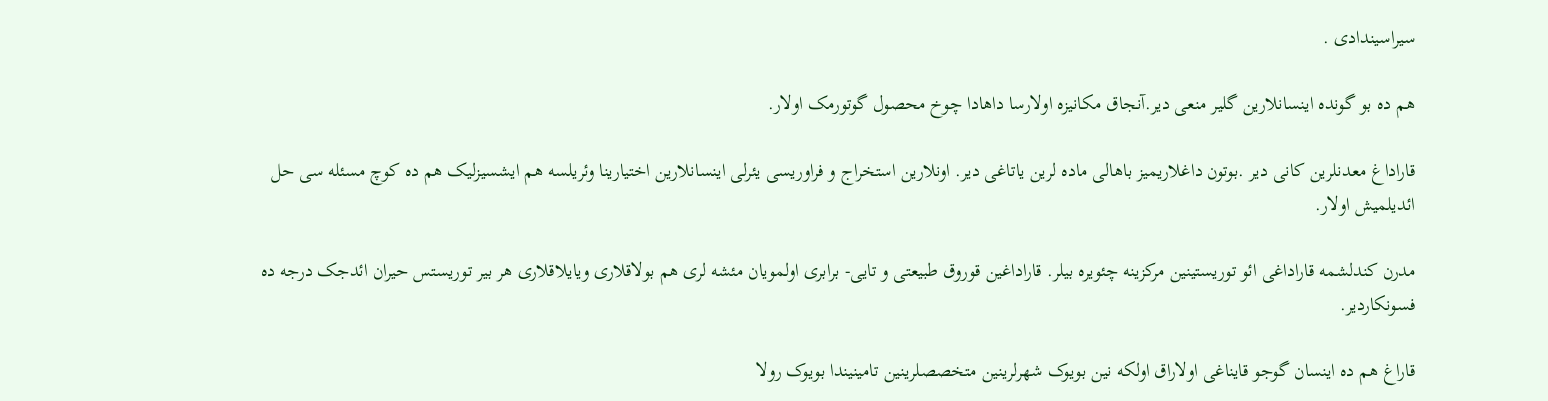سیراسیندادی .

هم ده بو گونده اینسانلارین گلیر منعی دیر.آنجاق مکانیزه اولارسا داهادا چوخ محصول گوتورمک اولار.

قاراداغ معدنلرین کانی دیر .بوتون داغلاریمیز باهالی ماده لرین یاتاغی دیر. اونلارین استخراج و فراوریسی یئرلی اینسانلارین اختیارینا وئریلسه هم ایشسیزلیک هم ده کوچ مسئله سی حل ائدیلمیش اولار.

مدرن کندلشمه قاراداغی ائو توریستینین مرکزینه چئویره بیلر. قاراداغین قوروق طبیعتی و تایی- برابری اولمویان مئشه لری هم بولاقلاری ویایلاقلاری هر بیر توریستس حیران ائدجک درجه ده فسونکاردیر.

قاراغ هم ده اینسان گوجو قایناغی اولاراق اولکه نین بویوک شهرلرینین متخصصلرینین تامینیندا بویوک رولا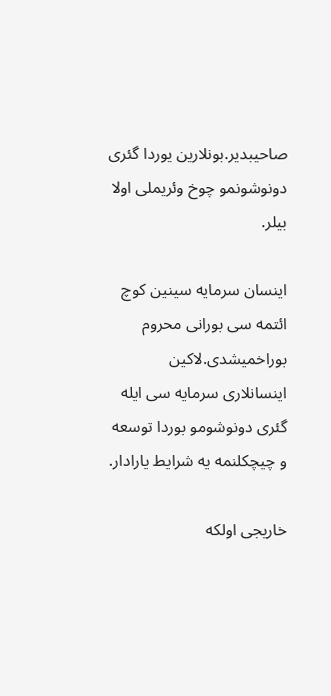صاحیبدیر.بونلارین یوردا گئری دونوشونمو چوخ وئریملی اولا بیلر.

اینسان سرمایه سینین کوچ ائتمه سی بورانی محروم بوراخمیشدی.لاکین اینسانلاری سرمایه سی ایله گئری دونوشومو بوردا توسعه و چیچکلنمه یه شرایط یارادار.

خاریجی اولکه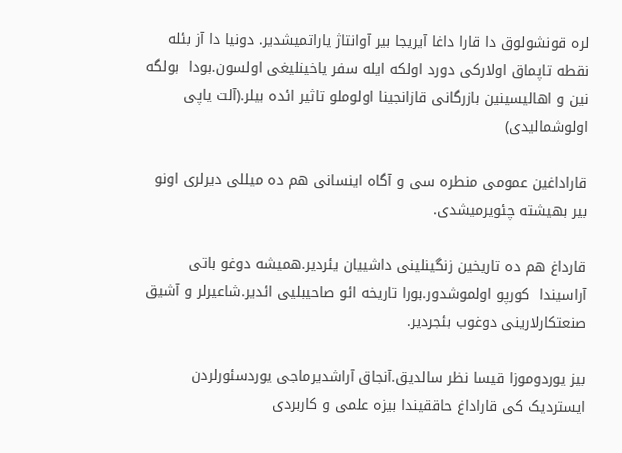لره قونشولوق دا قارا داغا آیریجا بیر آوانتاژ یاراتمیشدیر. دونیا دا آز بئله نقطه تاپماق اولارکی دورد اولکه ایله سفر یاخینلیغی اولسون.بودا  بولگه نین و اهالیسینین بازرگانی قازانجینا اولوملو تاثیر ائده بیلر.(آلت یاپی اولوشمالیدی)

قاراداغین عمومی منطره سی و آگاه اینسانی هم ده میللی دیرلری اونو بیر بهیشته چئویرمیشدی.

قارداغ هم ده تاریخین زنگینلینی داشییان یئردیر.همیشه دوغو باتی آراسیندا  کورپو اولموشدور.بورا تاریخه ائو صاحیبلیی ائدیر.شاعیرلر و آشیق صنعتکارلارینی دوغوب بئجردیر.

بیز یوردوموزا قیسا نظر سالدیق.آنجاق آراشدیرماجی یوردسئورلردن ایستردیک کی قاراداغ حاققیندا بیزه علمی و کاربردی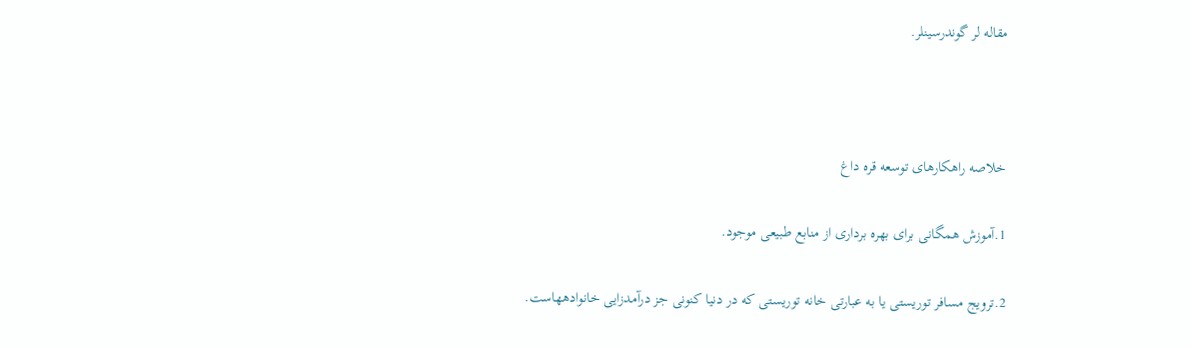مقاله لر گوندرسینلر.



خلاصه راهکارهای توسعه قره داغ

1.آموزش همگانی برای بهره برداری از منابع طبیعی موجود.

2.ترویج مسافر توریستی یا به عبارتی خانه توریستی که در دنیا کنونی جز درآمدزایی خانوادههاست.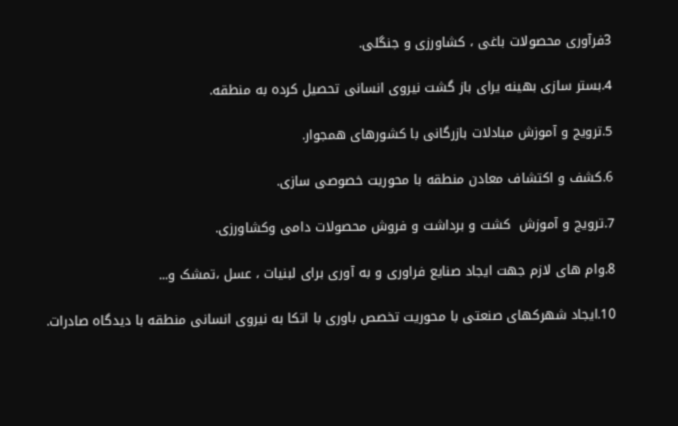3فرآوری محصولات باغی ، کشاورزی و جنگلی.

4.بستر سازی بهینه یرای باز گشت نیروی انسانی تحصیل کرده به منطقه.

5.ترویج و آموزش مبادلات بازرگانی با کشورهای همجوار.

6.کشف و اکتشاف معادن منطقه با محوریت خصوصی سازی.

7.ترویج و آموزش  کشت و برداشت و فروش محصولات دامی وکشاورزی.

8.وام های لازم جهت ایجاد صنایع فراوری و به آوری برای لبنیات ، عسل ،تمشک و...

10.ایجاد شهرکهای صنعتی با محوریت تخصص باوری با اتکا به نیروی انسانی منطقه با دیدگاه صادرات.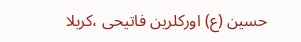حسین (ع) اورکلرین فاتیحی ،کربلا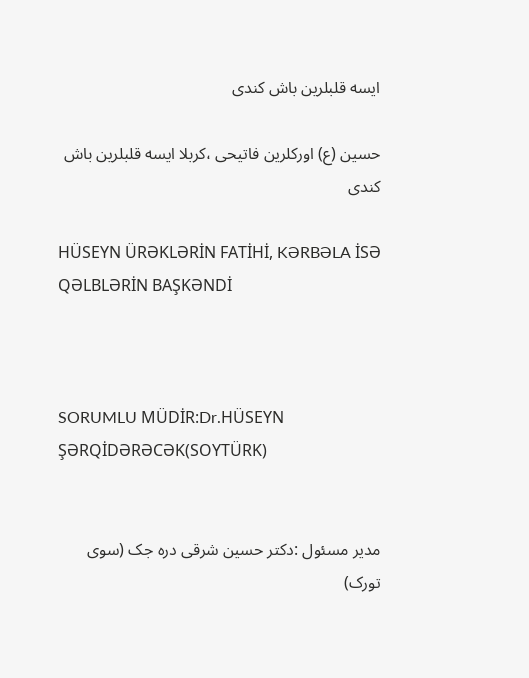ایسه قلبلرین باش کندی

حسین (ع) اورکلرین فاتیحی ،کربلا ایسه قلبلرین باش کندی

HÜSEYN ÜRƏKLƏRİN FATİHİ, KƏRBƏLA İSƏ QƏLBLƏRİN BAŞKƏNDİ



SORUMLU MÜDİR:Dr.HÜSEYN ŞƏRQİDƏRƏCƏK(SOYTÜRK)


مدیر مسئول :دکتر حسین شرقی دره جک (سوی تورک)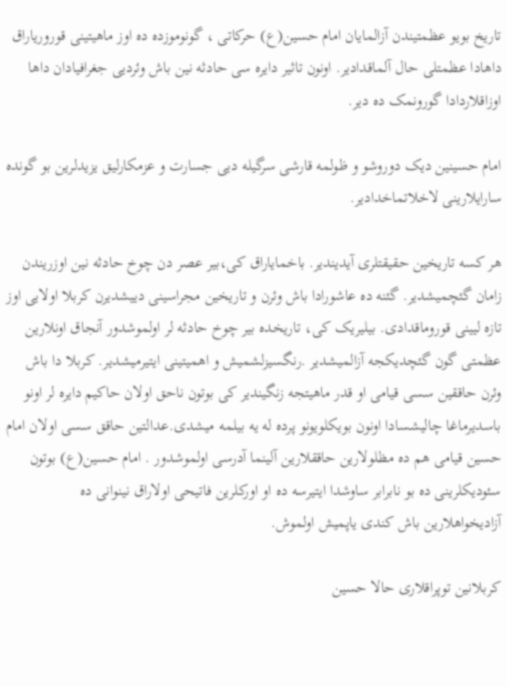تاریخ بویو عظمتیندن آزالمایان امام حسین(ع) حرکاتی ، گونوموزده ده اوز ماهیتینی قوروریاراق داهادا عظمتلی حال آلماقدادیر. اونون تاثیر دایره سی حادثه نین باش وئردیی جغرافیادان داها اوزاقلاردادا گورونمک ده دیر.

امام حسینین دیک دوروشو و ظولمه قارشی سرگیله دیی جسارت و عزمکارلیق یزیدلرین بو گونده سارایلارینی لاخلاتماخدادیر.

هر کسه تاریخین حقیقتلری آیدیندیر. باخمایاراق کی،بیر عصر دن چوخ حادثه نین اوزریندن زامان گئچمیشدیر. گئنه ده عاشورادا باش وئرن و تاریخین مجراسینی دییشدیرن کربلا اولایی اوز تازه لیینی قوروماقدادی. بیلیریک کی، تاریخده بیر چوخ حادثه لر اولموشدور آنجاق اونلارین عظمتی گون گئچدیکجه آزالمیشدیر .رنگسیزلشمیش و اهمیتینی ایتیرمیشدیر. کربلا دا باش وئرن حاققین سسی قیامی او قدر ماهیتجه زنگیندیر کی بوتون ناحق اولان حاکیم دایره لر اونو باسدیرماغا چالیشسادا اونون بویکلویونو پرده له یه بیلمه میشدی.عدالتین حاقق سسی اولان امام حسین قیامی هم ده مظلولارین حاققلارین آلینما آدرسی اولموشدور . امام حسین(ع) بوتون سئودیکلرینی ده بو نابرابر ساوشدا ایتیرسه ده او اورکلرین فاتیحی اولاراق نینوانی ده آزادیخواهلارین باش کندی یاپمیش اولموش.

کربلانین توپراقلاری حالا حسین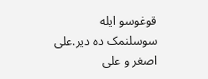قوغوسو ایله سوسلنمک ده دیر.علی اصغر و علی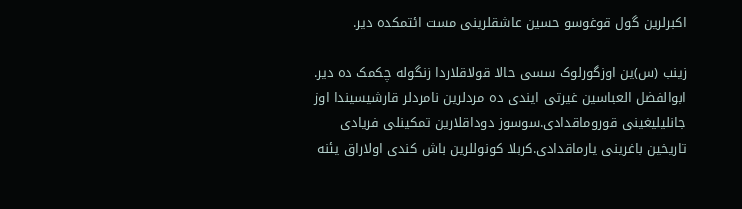اکبرلرین گول قوغوسو حسین عاشقلرینی مست ائتمکده دیر.

زینب (س)ین اوزگورلوک سسی حالا قولاقلاردا زنگوله چکمک ده دیر. ابوالفضل العباسین غیرتی ایندی ده مردلرین نامردلر قارشیسیندا اوز جانلیلیغینی قوروماقدادی.سوسوز دوداقلارین تمکینلی فریادی تاریخین باغرینی یارماقدادی.کربلا کونوللرین باش کندی اولاراق یئنه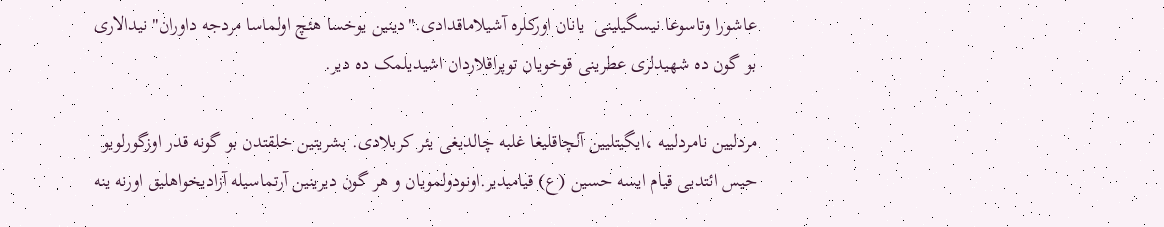عاشورا وتاسوعا نیسگیلینی  یانان اورکلره آشیلاماقدادی."دینین یوخسا هئچ اولماسا مردجه داوران" نیدالاری بو گون ده شهیدلری عطرینی قوخویان توپراقلاردان اشیدیلمک ده دیر.

مردلیین نامردلییه ،ایگیتلیین آلچاقلیغا غلبه چالدیغی یئر کربلادی. بشریتین خلقتدن بو گونه قدر اوزگورلویو حیس ائتدیی قیام ایسه حسین (ع) قیامیدیر.اونودولمویان و هر گون دیرینین آرتماسیله آزادیخواهلیق اورنه ینه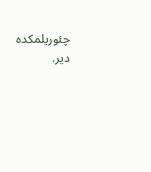چئوریلمکده دیر.